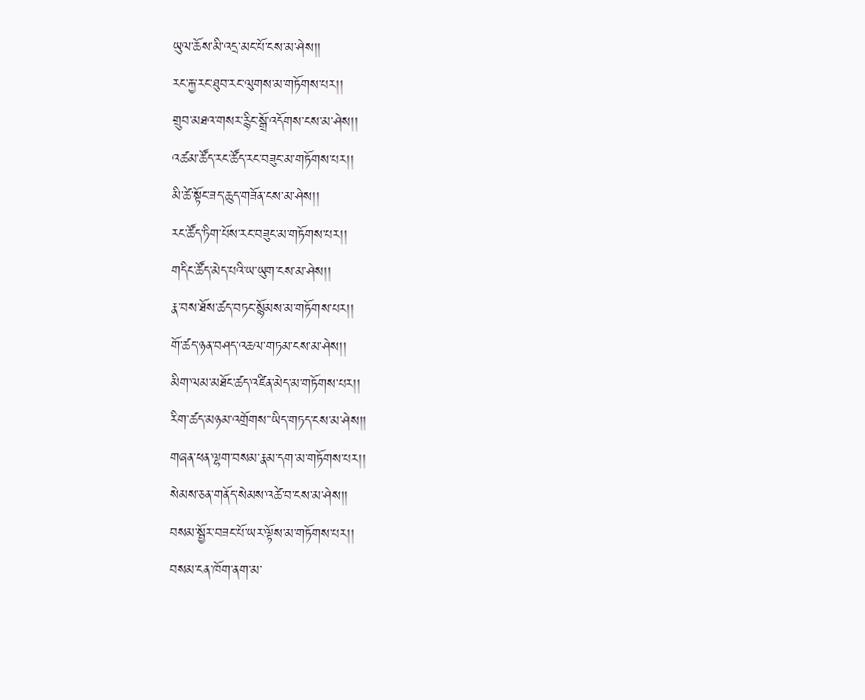ཡུལ་ཆོས་མི་འདྲ་མང་པོ་ངས་མ་ཤེས།།
རང་རྐྱ་རང་ཐུབ་རང་ལུགས་མ་གཏོགས་པར།།
གྲུབ་མཐའ་གསར་རྙིང་སྒྲོ་འདོགས་ངས་མ་ཤེས།།
འཚམ་ཚོད་རང་ཚོད་རང་བཟུང་མ་གཏོགས་པར།།
མི་ཚེ་སྟོང་ཟད་ཆུད་གཟོན་ངས་མ་ཤེས།།
རང་ཚོད་ཏིག་པོས་རང་བཟུང་མ་གཏོགས་པར།།
གདིང་ཚོད་མེད་པའི་ཡ་ཡུག་ངས་མ་ཤེས།།
རྣ་བས་ཐོས་ཚད་བཏང་སྙོམས་མ་གཏོགས་པར།།
གོ་ཚད་ཉན་བཤད་འཆལ་གཏམ་ངས་མ་ཤེས།།
མིག་ལམ་མཐོང་ཚད་འཛིན་མེད་མ་གཏོགས་པར།།
རིག་ཚད་མཉམ་འགྲོགས་་ཡིད་གཏད་ངས་མ་ཤེས།།
གཞན་ཕན་ལྷག་བསམ་རྣམ་དག་མ་གཏོགས་པར།།
སེམས་ཅན་གནོད་སེམས་འཚེ་བ་ངས་མ་ཤེས།།
བསམ་སྦྱོར་བཟང་པོ་ཡར་ལྟོས་མ་གཏོགས་པར།།
བསམ་ངན་ཁོག་ནག་མ་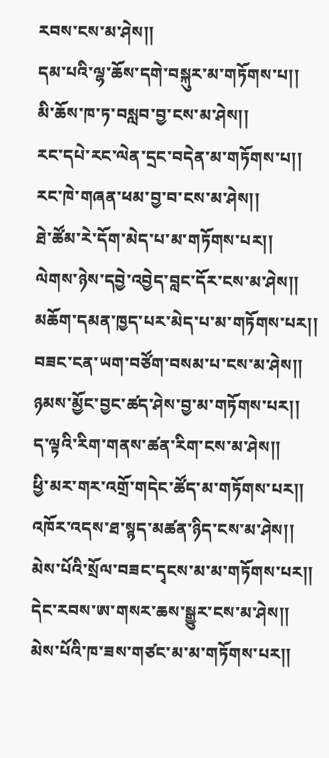རབས་ངས་མ་ཤེས།།
དམ་པའི་ལྷ་ཆོས་དགེ་བསྐུར་མ་གཏོགས་པ།།
མི་ཆོས་ཁ་ཏ་བསླབ་བྱ་ངས་མ་ཤེས།།
རང་དཔེ་རང་ལེན་དྲང་བདེན་མ་གཏོགས་པ།།
རང་ཁེ་གཞན་ཕམ་བྱ་བ་ངས་མ་ཤེས།།
ཐེ་ཚོམ་རེ་དོག་མེད་པ་མ་གཏོགས་པར།།
ལེགས་ཉེས་དབྱེ་འབྱེད་བླང་དོར་ངས་མ་ཤེས།།
མཆོག་དམན་ཁྱད་པར་མེད་པ་མ་གཏོགས་པར།།
བཟང་ངན་ཡག་བཙོག་བསམ་པ་ངས་མ་ཤེས།།
ཉམས་མྱོང་བྱང་ཚད་ཤེས་བྱ་མ་གཏོགས་པར།།
ད་ལྟའི་རིག་གནས་ཚན་རིག་ངས་མ་ཤེས།།
ཕྱི་མར་གར་འགྲོ་གདེང་ཚོད་མ་གཏོགས་པར།།
འཁོར་འདས་ཐ་སྙད་མཚན་ཉིད་ངས་མ་ཤེས།།
མེས་པོའི་སྲོལ་བཟང་དྭངས་མ་མ་གཏོགས་པར།།
དེང་རབས་ཨ་གསར་ཆས་སྒྱུར་ངས་མ་ཤེས།།
མེས་པོའི་ཁ་ཟས་གཙང་མ་མ་གཏོགས་པར།།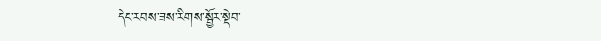དེང་རབས་ཟས་རིགས་སྦྱོར་སྡེབ་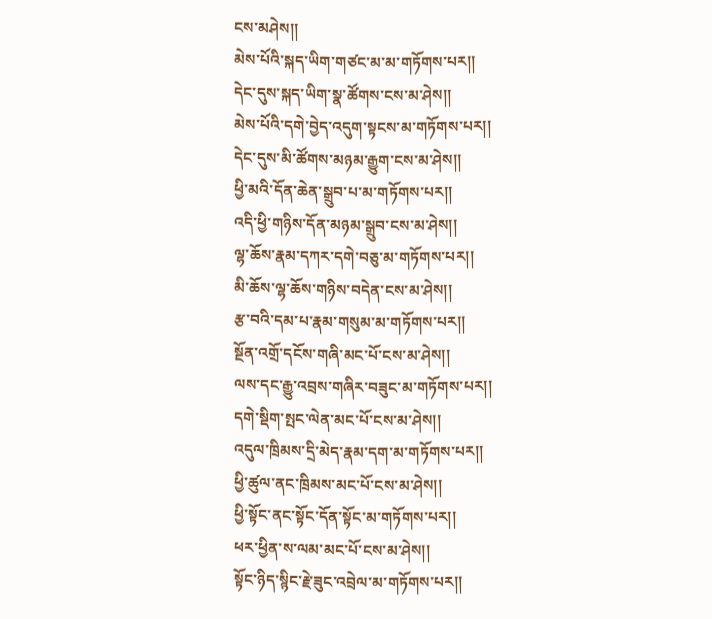ངས་མཤེས།།
མེས་པོའི་སྐད་ཡིག་གཙང་མ་མ་གཏོགས་པར།།
དེང་དུས་སྐད་ཡིག་སྣ་ཚོགས་ངས་མ་ཤེས།།
མེས་པོའི་དགེ་བྱེད་འདུག་སྟངས་མ་གཏོགས་པར།།
དེང་དུས་མི་ཚོགས་མཉམ་རྒྱུག་ངས་མ་ཤེས།།
ཕྱི་མའི་དོན་ཆེན་སྒྲུབ་པ་མ་གཏོགས་པར།།
འདི་ཕྱི་གཉིས་དོན་མཉམ་སྒྲུབ་ངས་མ་ཤེས།།
ལྷ་ཆོས་རྣམ་དཀར་དགེ་བཅུ་མ་གཏོགས་པར།།
མི་ཆོས་ལྷ་ཆོས་གཉིས་བདེན་ངས་མ་ཤེས།།
རྩ་བའི་དམ་པ་རྣམ་གསུམ་མ་གཏོགས་པར།།
སྔོན་འགྲོ་དངོས་གཞི་མང་པོ་ངས་མ་ཤེས།།
ལས་དང་རྒྱུ་འབྲས་གཞིར་བཟུང་མ་གཏོགས་པར།།
དགེ་སྡིག་སྤང་ལེན་མང་པོ་ངས་མ་ཤེས།།
འདུལ་ཁྲིམས་དྲི་མེད་རྣམ་དག་མ་གཏོགས་པར།།
ཕྱི་ཚུལ་ནང་ཁྲིམས་མང་པོ་ངས་མ་ཤེས།།
ཕྱི་སྟོང་ནང་སྟོང་དོན་སྟོང་མ་གཏོགས་པར།།
ཕར་ཕྱིན་ས་ལམ་མང་པོ་ངས་མ་ཤེས།།
སྟོང་ཉིད་སྙིང་རྗེ་ཟུང་འབྲེལ་མ་གཏོགས་པར།།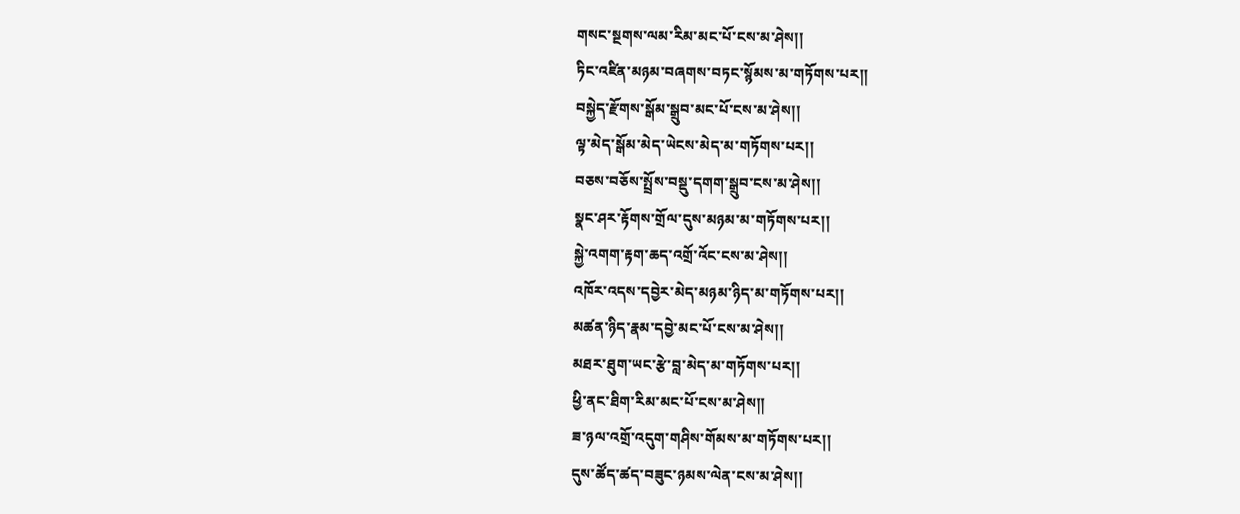གསང་སྔགས་ལམ་རིམ་མང་པོ་ངས་མ་ཤེས།།
ཏིང་འཛིན་མཉམ་བཞགས་བཏང་སྙོམས་མ་གཏོགས་པར།།
བསྐྱེད་རྫོགས་སྒོམ་སྒྲུབ་མང་པོ་ངས་མ་ཤེས།།
ལྟ་མེད་སྒོམ་མེད་ཡེངས་མེད་མ་གཏོགས་པར།།
བཅས་བཅོས་སྤྲོས་བསྡུ་དགག་སྒྲུབ་ངས་མ་ཤེས།།
སྣང་ཤར་རྟོགས་གྲོལ་དུས་མཉམ་མ་གཏོགས་པར།།
སྐྱེ་འགག་རྟག་ཆད་འགྲོ་འོང་ངས་མ་ཤེས།།
འཁོར་འདས་དབྱེར་མེད་མཉམ་ཉིད་མ་གཏོགས་པར།།
མཚན་ཉིད་རྣམ་དབྱེ་མང་པོ་ངས་མ་ཤེས།།
མཐར་ཐུག་ཡང་རྩེ་བླ་མེད་མ་གཏོགས་པར།།
ཕྱི་ནང་ཐིག་རིམ་མང་པོ་ངས་མ་ཤེས།།
ཟ་ཉལ་འགྲོ་འདུག་གཤིས་གོམས་མ་གཏོགས་པར།།
དུས་ཚོད་ཚད་བཟུང་ཉམས་ལེན་ངས་མ་ཤེས།།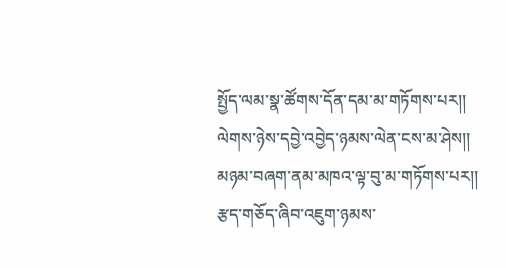སྤྱོད་ལམ་སྣ་ཚོགས་དོན་དམ་མ་གཏོགས་པར།།
ལེགས་ཉེས་དབྱེ་འབྱེད་ཉམས་ལེན་ངས་མ་ཤེས།།
མཉམ་བཞག་ནམ་མཁའ་ལྟ་བུ་མ་གཏོགས་པར།།
རྩད་གཅོད་ཞིབ་འཇུག་ཉམས་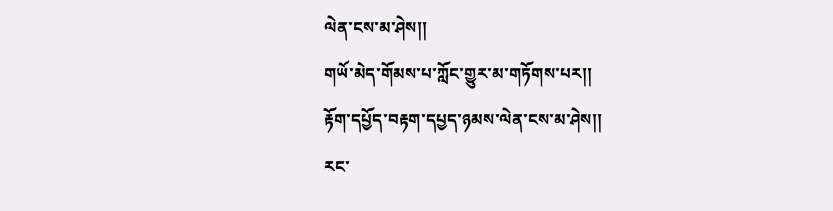ལེན་ངས་མ་ཤེས།།
གཡོ་མེད་གོམས་པ་ཀློང་གྱུར་མ་གཏོགས་པར།།
རྟོག་དཔྱོད་བརྟག་དཔྱད་ཉམས་ལེན་ངས་མ་ཤེས།།
རང་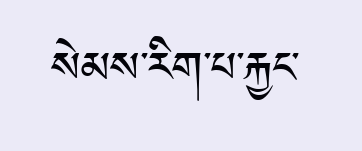སེམས་རིག་པ་རྐྱང་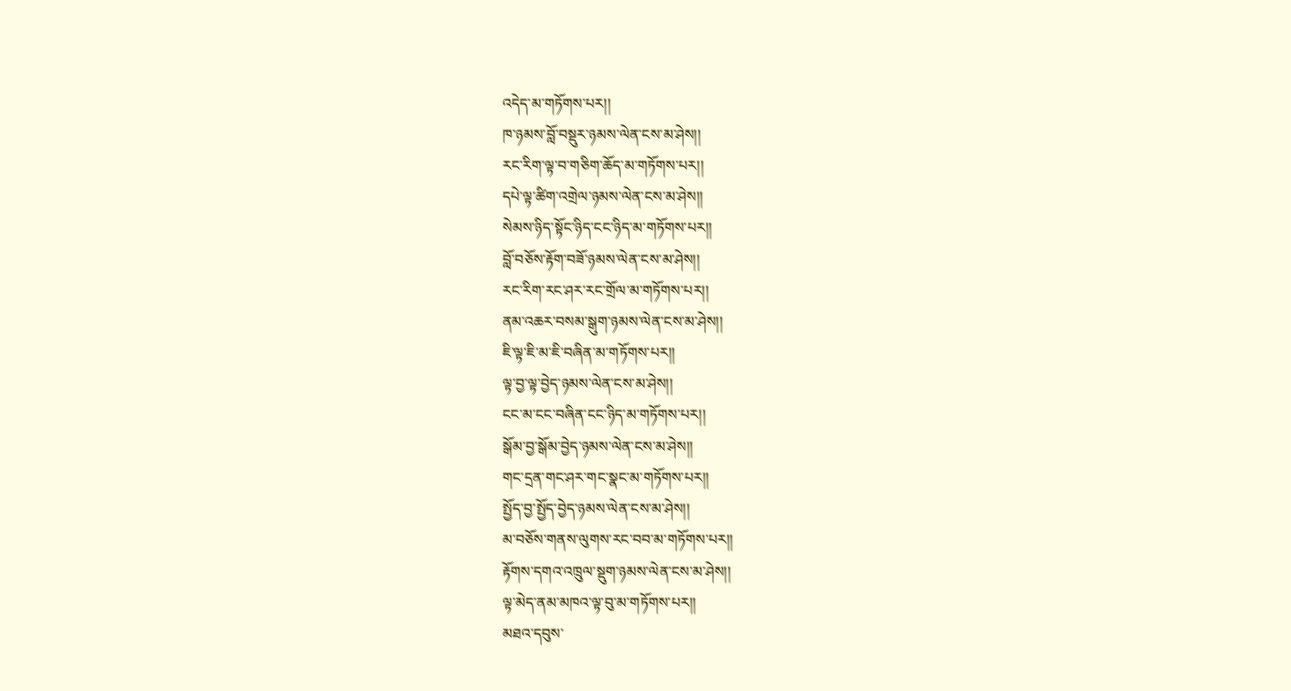འདེད་མ་གཏོགས་པར།།
ཁ་ཉམས་བློ་བསྡུར་ཉམས་ལེན་ངས་མ་ཤེས།།
རང་རིག་ལྟ་བ་གཅིག་ཆོད་མ་གཏོགས་པར།།
དཔེ་ལྟ་ཚིག་འགྲེལ་ཉམས་ལེན་ངས་མ་ཤེས།།
སེམས་ཉིད་སྟོང་ཉིད་ངང་ཉིད་མ་གཏོགས་པར།།
བློ་བཅོས་རྟོག་བཟོ་ཉམས་ལེན་ངས་མ་ཤེས།།
རང་རིག་རང་ཤར་རང་གྲོལ་མ་གཏོགས་པར།།
ནམ་འཆར་བསམ་སྒུག་ཉམས་ལེན་ངས་མ་ཤེས།།
ཇི་ལྟ་ཇི་མ་ཇི་བཞིན་མ་གཏོགས་པར།།
ལྟ་བྱ་ལྟ་བྱེད་ཉམས་ལེན་ངས་མ་ཤེས།།
ངང་མ་ངང་བཞིན་ངང་ཉིད་མ་གཏོགས་པར།།
སྒོམ་བྱ་སྒོམ་བྱེད་ཉམས་ལེན་ངས་མ་ཤེས།།
གང་དྲན་གང་ཤར་གང་སྣང་མ་གཏོགས་པར།།
སྤྱོད་བྱ་སྤྱོད་བྱེད་ཉམས་ལེན་ངས་མ་ཤེས།།
མ་བཅོས་གནས་ལུགས་རང་བབ་མ་གཏོགས་པར།།
རྟོགས་དགའ་འཁྲུལ་སྡུག་ཉམས་ལེན་ངས་མ་ཤེས།།
ལྟ་མེད་ནམ་མཁའ་ལྟ་བུ་མ་གཏོགས་པར།།
མཐའ་དབུས་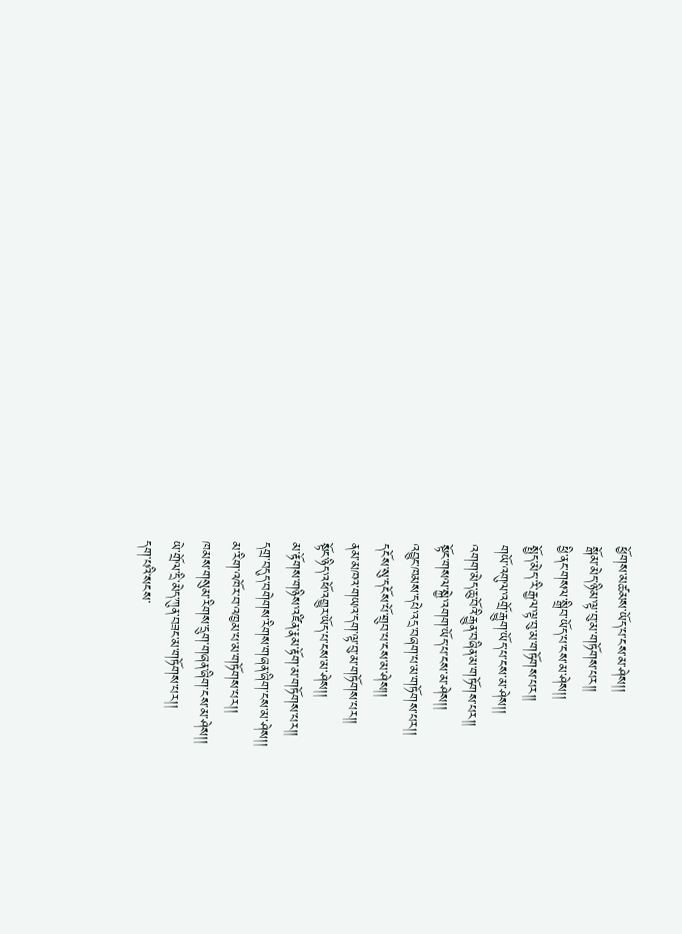ཕྱོགས་མཚམས་ཡོད་པ་ངས་མ་ཤེས།།
སྒོམ་མེད་ཉི་མ་ལྟ་བུ་མ་གཏོགས་པར།།
ཕྱི་ནང་གསལ་སྒྲིབ་ཡོད་པ་ངས་མ་ཤེས།།
སྤྱོད་མེད་་རི་རྒྱལ་ལྟ་བུ་མ་གཏོགས་པར།།
གཡོ་འགུལ་འགྲོ་རྒྱུག་ཡོད་པ་ངས་མ་ཤེས།།
འགག་མེད་ཆུ་བོའི་རྒྱུན་བཞིན་མ་གཏོགས་པར།།
སྟོང་གསལ་སྐྱེ་འགག་ཡོད་པ་ངས་མ་ཤེས།།
འབྱུང་ཁམས་དཔེ་འདྲ་བཞག་པ་མ་གཏོགས་པར།།
དངོས་སུ་དངོས་པོ་གྲུབ་པ་ངས་མ་ཤེས།།
ནམ་མཁའ་གཡའ་དག་ལྟ་བུ་མ་གཏོགས་པར།།
སྟོང་ཉིད་འཕོ་འགྱུར་ཡོད་པ་ངས་མ་ཤེས།།
མ་རྟོགས་གཉིས་འཛིན་རྣམ་རྟོག་མ་གཏོགས་པར།།
དགྲ་བདུད་བགེགས་རིགས་གཞན་ཞིག་ངས་མ་ཤེས།།
མ་རིག་འཁོར་བ་འཁྱམ་པ་མ་གཏོགས་པར།།
ཁམས་གསུམ་རིགས་དྲུག་གཞན་ཞིག་ངས་མ་ཤེས།།
ཡེ་གྲོལ་དྲི་མེད་ཀུན་བཟང་མ་གཏོགས་པར།།
དག་པའི་སངས་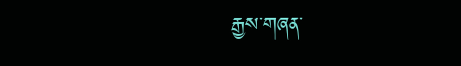རྒྱས་གཞན་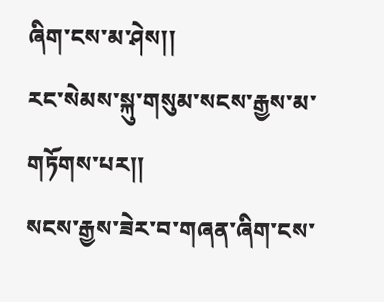ཞིག་ངས་མ་ཤེས།།
རང་སེམས་སྐུ་གསུམ་སངས་རྒྱས་མ་གཏོགས་པར།།
སངས་རྒྱས་ཟེར་བ་གཞན་ཞིག་ངས་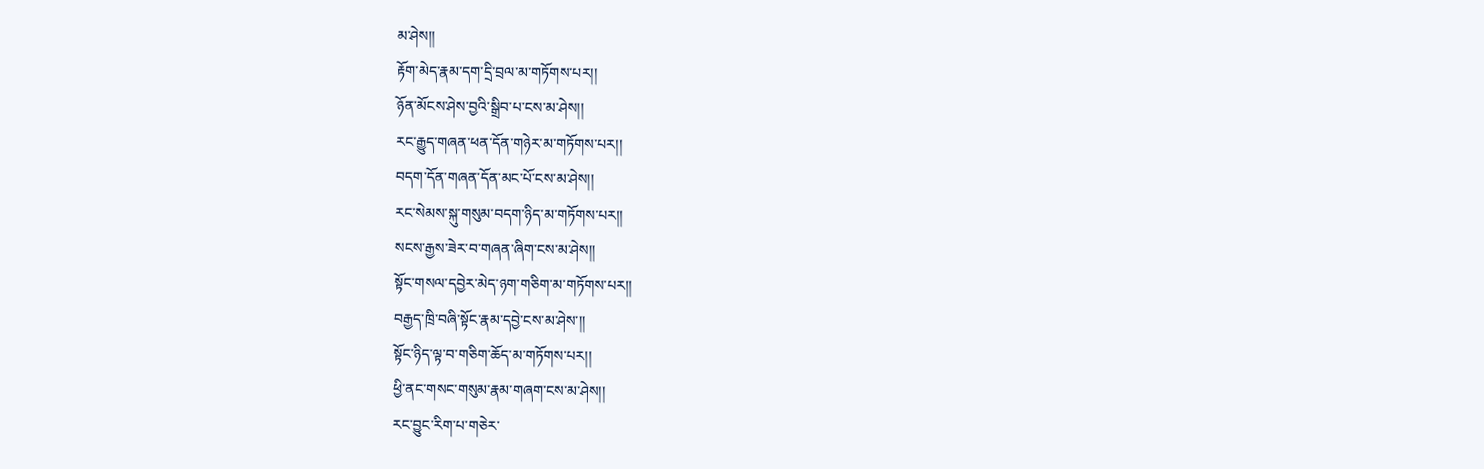མ་ཤེས།།
རྟོག་མེད་རྣམ་དག་དྲི་བྲལ་མ་གཏོགས་པར།།
ཉོན་མོངས་ཤེས་བྱའི་སྒྲིབ་པ་ངས་མ་ཤེས།།
རང་རྒྱུད་གཞན་ཕན་དོན་གཉེར་མ་གཏོགས་པར།།
བདག་དོན་གཞན་དོན་མང་པོ་ངས་མ་ཤེས།།
རང་སེམས་སྐུ་གསུམ་བདག་ཉིད་མ་གཏོགས་པར།།
སངས་རྒྱས་ཟེར་བ་གཞན་ཞིག་ངས་མ་ཤེས།།
སྟོང་གསལ་དབྱེར་མེད་ཉག་གཅིག་མ་གཏོགས་པར།།
བརྒྱད་ཁྲི་བཞི་སྟོང་རྣམ་དབྱེ་ངས་མ་ཤེས་།།
སྟོང་ཉིད་ལྟ་བ་གཅིག་ཆོད་མ་གཏོགས་པར།།
ཕྱི་ནང་གསང་གསུམ་རྣམ་གཞག་ངས་མ་ཤེས།།
རང་བྱུང་རིག་པ་གཅེར་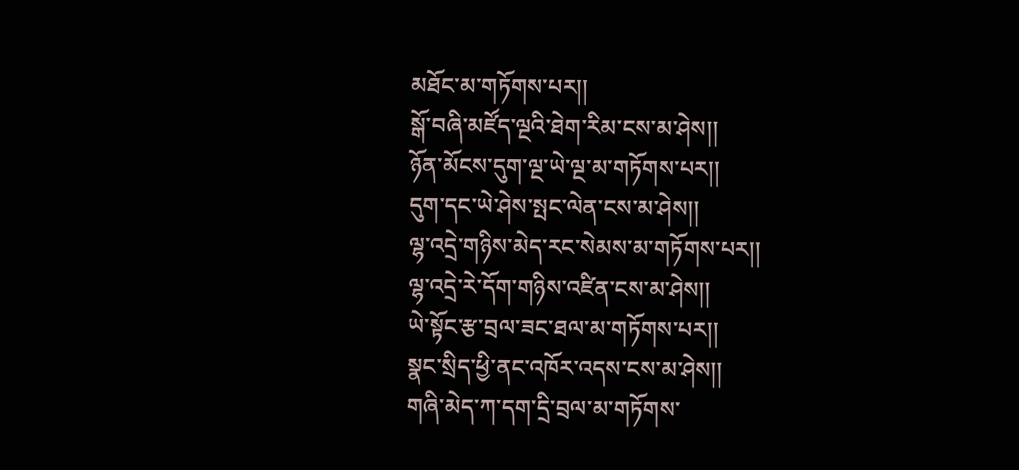མཐོང་མ་གཏོགས་པར།།
སྒོ་བཞི་མཛོད་ལྔའི་ཐེག་རིམ་ངས་མ་ཤེས།།
ཉོན་མོངས་དུག་ལྔ་ཡེ་ལྔ་མ་གཏོགས་པར།།
དུག་དང་ཡེ་ཤེས་སྤང་ལེན་ངས་མ་ཤེས།།
ལྷ་འདྲེ་གཉིས་མེད་རང་སེམས་མ་གཏོགས་པར།།
ལྷ་འདྲེ་རེ་དོག་གཉིས་འཛིན་ངས་མ་ཤེས།།
ཡེ་སྟོང་རྩ་བྲལ་ཟང་ཐལ་མ་གཏོགས་པར།།
སྣང་སྲིད་ཕྱི་ནང་འཁོར་འདས་ངས་མ་ཤེས།།
གཞི་མེད་ཀ་དག་དྲི་བྲལ་མ་གཏོགས་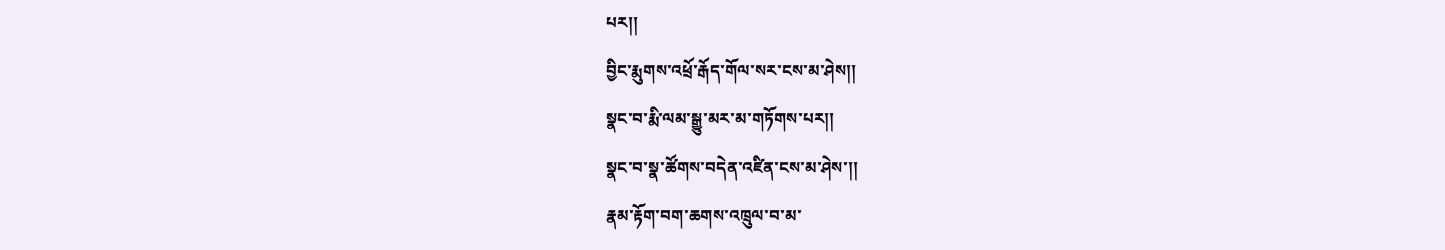པར།།
བྱིང་རྨུགས་འཕྲོ་རྒོད་གོལ་སར་ངས་མ་ཤེས།།
སྣང་བ་རྨི་ལམ་སྒྱུ་མར་མ་གཏོགས་པར།།
སྣང་བ་སྣ་ཚོགས་བདེན་འཛིན་ངས་མ་ཤེས་།།
རྣམ་རྟོག་བག་ཆགས་འཁྲུལ་བ་མ་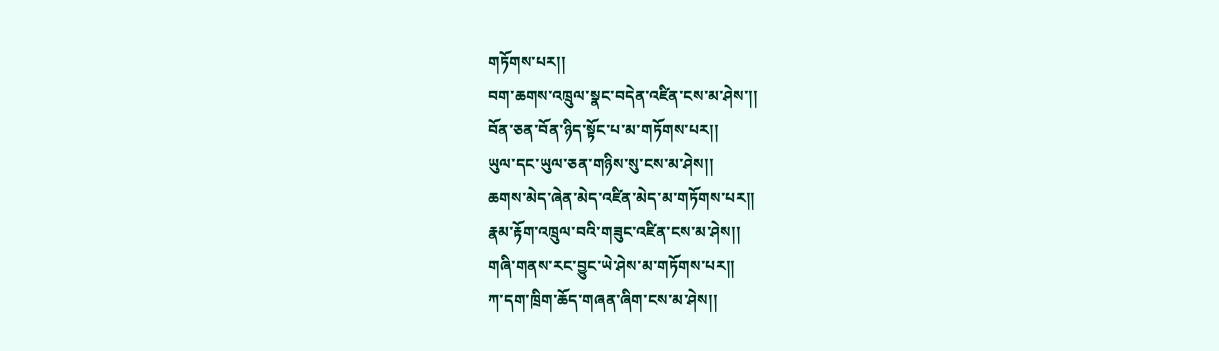གཏོགས་པར།།
བག་ཆགས་འཁྲུལ་སྣང་བདེན་འཛིན་ངས་མ་ཤེས་།།
བོན་ཅན་བོན་ཉིད་སྟོང་པ་མ་གཏོགས་པར།།
ཡུལ་དང་ཡུལ་ཅན་གཉིས་སུ་ངས་མ་ཤེས།།
ཆགས་མེད་ཞེན་མེད་འཛིན་མེད་མ་གཏོགས་པར།།
རྣམ་རྟོག་འཁྲུལ་བའི་གཟུང་འཛིན་ངས་མ་ཤེས།།
གཞི་གནས་རང་བྱུང་ཡེ་ཤེས་མ་གཏོགས་པར།།
ཀ་དག་ཁྲིག་ཆོད་གཞན་ཞིག་ངས་མ་ཤེས།།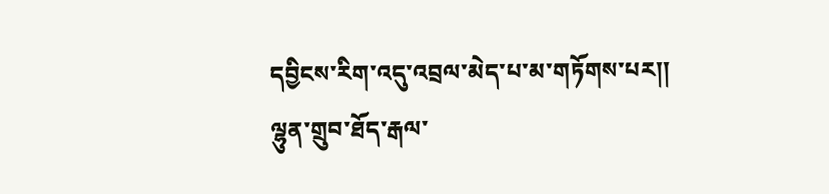དབྱིངས་རིག་འདུ་འབྲལ་མེད་པ་མ་གཏོགས་པར།།
ལྷུན་གྲུབ་ཐོད་རྒལ་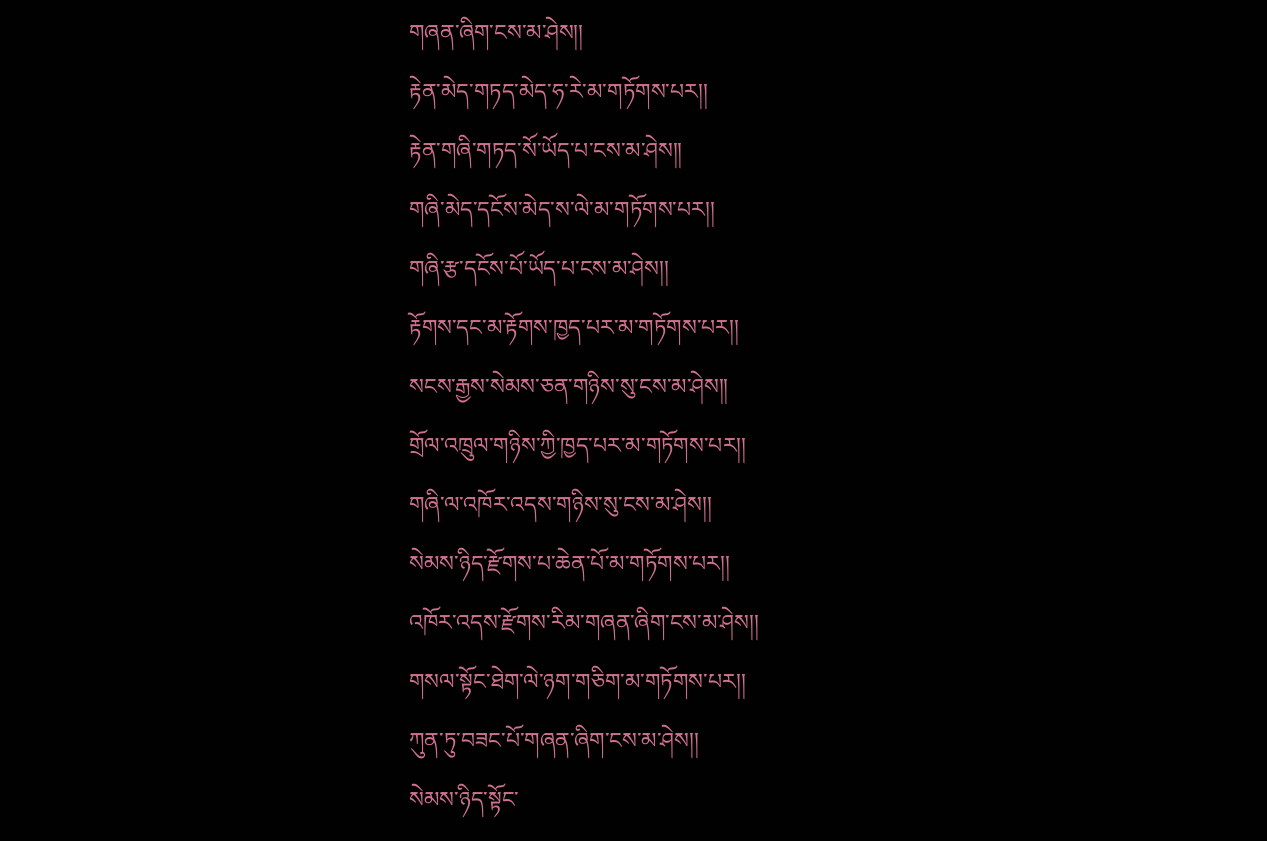གཞན་ཞིག་ངས་མ་ཤེས།།
རྟེན་མེད་གཏད་མེད་ཧ་རེ་མ་གཏོགས་པར།།
རྟེན་གཞི་གཏད་སོ་ཡོད་པ་ངས་མ་ཤེས།།
གཞི་མེད་དངོས་མེད་ས་ལེ་མ་གཏོགས་པར།།
གཞི་རྩ་དངོས་པོ་ཡོད་པ་ངས་མ་ཤེས།།
རྟོགས་དང་མ་རྟོགས་ཁྱད་པར་མ་གཏོགས་པར།།
སངས་རྒྱས་སེམས་ཅན་གཉིས་སུ་ངས་མ་ཤེས།།
གྲོལ་འཁྲུལ་གཉིས་ཀྱི་ཁྱད་པར་མ་གཏོགས་པར།།
གཞི་ལ་འཁོར་འདས་གཉིས་སུ་ངས་མ་ཤེས།།
སེམས་ཉིད་རྫོགས་པ་ཆེན་པོ་མ་གཏོགས་པར།།
འཁོར་འདས་རྫོགས་རིམ་གཞན་ཞིག་ངས་མ་ཤེས།།
གསལ་སྟོང་ཐེག་ལེ་ཉག་གཅིག་མ་གཏོགས་པར།།
ཀུན་ཏུ་བཟང་པོ་གཞན་ཞིག་ངས་མ་ཤེས།།
སེམས་ཉིད་སྟོང་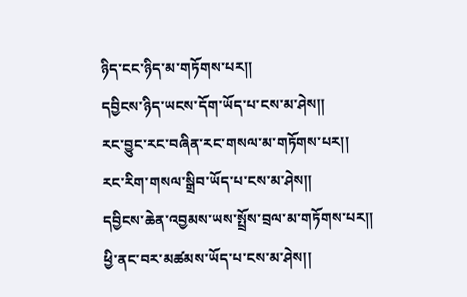ཉིད་ངང་ཉིད་མ་གཏོགས་པར།།
དབྱིངས་ཉིད་ཡངས་དོག་ཡོད་པ་ངས་མ་ཤེས།།
རང་བྱུང་རང་བཞིན་རང་གསལ་མ་གཏོགས་པར།།
རང་རིག་གསལ་སྒྲིབ་ཡོད་པ་ངས་མ་ཤེས།།
དབྱིངས་ཆེན་འབྱམས་ཡས་སྤྲོས་བྲལ་མ་གཏོགས་པར།།
ཕྱི་ནང་བར་མཚམས་ཡོད་པ་ངས་མ་ཤེས།།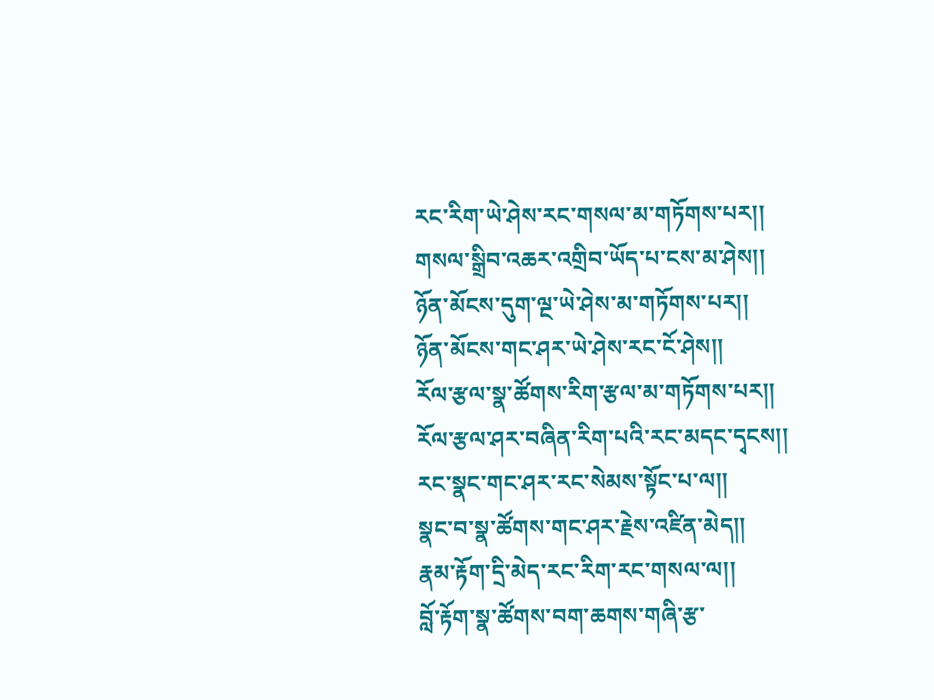རང་རིག་ཡེ་ཤེས་རང་གསལ་མ་གཏོགས་པར།།
གསལ་སྒྲིབ་འཆར་འགྲིབ་ཡོད་པ་ངས་མ་ཤེས།།
ཉོན་མོངས་དུག་ལྔ་ཡེ་ཤེས་མ་གཏོགས་པར།།
ཉོན་མོངས་གང་ཤར་ཡེ་ཤེས་རང་ངོ་ཤེས།།
རོལ་རྩལ་སྣ་ཚོགས་རིག་རྩལ་མ་གཏོགས་པར།།
རོལ་རྩལ་ཤར་བཞིན་རིག་པའི་རང་མདང་དྭངས།།
རང་སྣང་གང་ཤར་རང་སེམས་སྟོང་པ་ལ།།
སྣང་བ་སྣ་ཚོགས་གང་ཤར་རྗེས་འཛིན་མེད།།
རྣམ་རྟོག་དྲི་མེད་རང་རིག་རང་གསལ་ལ།།
བློ་རྟོག་སྣ་ཚོགས་བག་ཆགས་གཞི་རྩ་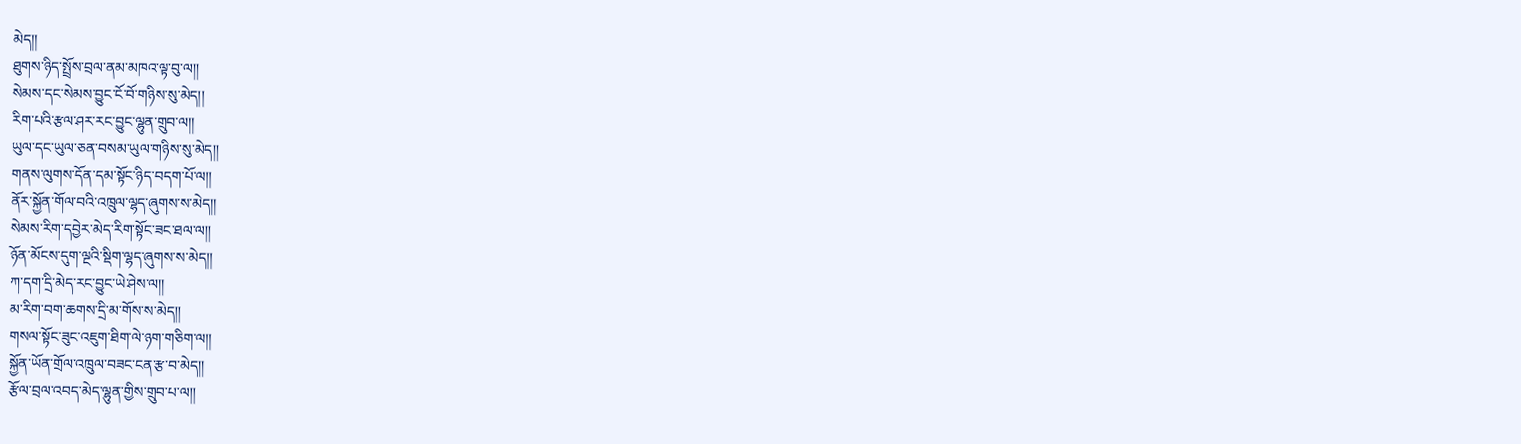མེད།།
ཐུགས་ཉིད་སྤྲོས་བྲལ་ནམ་མཁའ་ལྟ་བུ་ལ།།
སེམས་དང་སེམས་བྱུང་ངོ་བོ་གཉིས་སུ་མེད།།
རིག་པའི་རྩལ་ཤར་རང་བྱུང་ལྷུན་གྲུབ་ལ།།
ཡུལ་དང་ཡུལ་ཅན་བསམ་ཡུལ་གཉིས་སུ་མེད།།
གནས་ལུགས་དོན་དམ་སྟོང་ཉིད་བདག་པོ་ལ།།
ནོར་སྐྱོན་གོལ་བའི་འཁྲུལ་ལྷད་ཞུགས་ས་མེད།།
སེམས་རིག་དབྱེར་མེད་རིག་སྟོང་ཟང་ཐལ་ལ།།
ཉོན་མོངས་དུག་ལྔའི་སྡིག་ལྷད་ཞུགས་ས་མེད།།
ཀ་དག་དྲི་མེད་རང་བྱུང་ཡེ་ཤེས་ལ།།
མ་རིག་བག་ཆགས་དྲི་མ་གོས་ས་མེད།།
གསལ་སྟོང་ཟུང་འཇུག་ཐིག་ལེ་ཉག་གཅིག་ལ།།
སྐྱོན་ཡོན་གྲོལ་འཁྲུལ་བཟང་ངན་རྩ་བ་མེད།།
རྩོལ་བྲལ་འབད་མེད་ལྷུན་གྱིས་གྲུབ་པ་ལ།།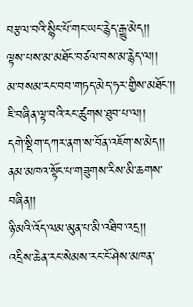བརྩལ་བའི་སྙིང་པོ་གང་ཡང་རྙེད་རྒྱུ་མེད།།
ལྟས་པས་མ་མཐོང་བཙལ་བས་མ་རྙེད་ལ།།
མ་བསམ་རང་བབ་གཏད་མེད་ཧར་གྱིས་མཐོང་།།
ཇི་བཞིན་ལྟ་བའི་རང་ཚུགས་ཐུབ་པ་ལ།།
དགེ་སྡིག་དཀར་ནག་ས་བོན་འཇོག་ས་མེད།།
ནམ་མཁའ་སྟོང་པ་གཟུགས་རིས་མི་ཆགས་བཞིན།།
ཉི་མའི་འོད་ལམ་མུན་པ་མི་འཐིབ་འདྲ།།
འདྲིས་ཆེན་རང་སེམས་རང་ངོ་ཤེས་མཁན་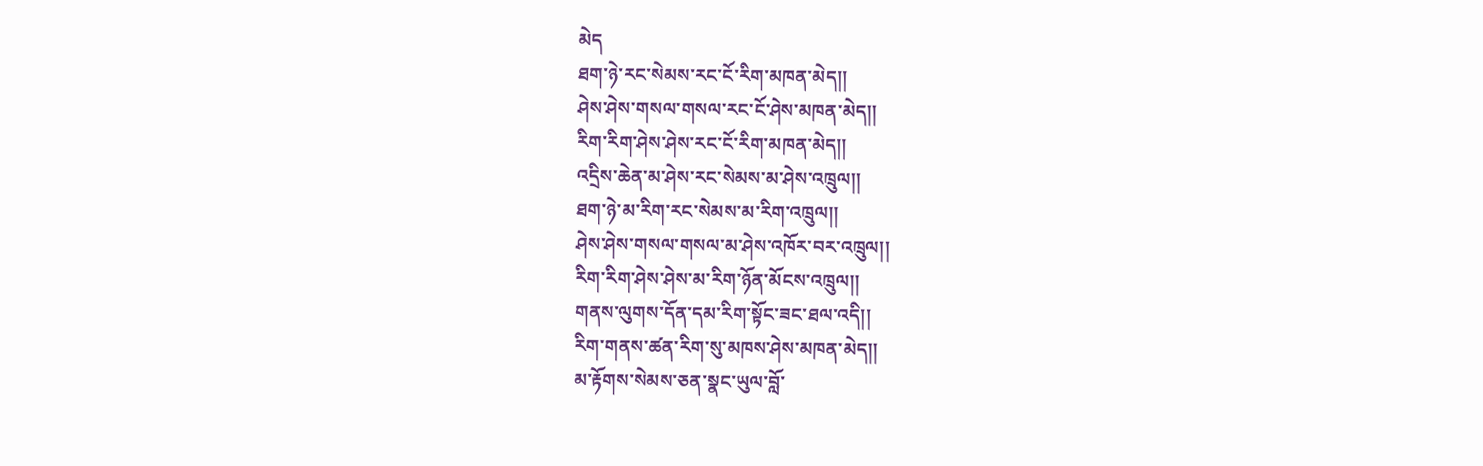མེད
ཐག་ཉེ་རང་སེམས་རང་ངོ་རིག་མཁན་མེད།།
ཤེས་ཤེས་གསལ་གསལ་རང་ངོ་ཤེས་མཁན་མེད།།
རིག་རིག་ཤེས་ཤེས་རང་ངོ་རིག་མཁན་མེད།།
འདྲིས་ཆེན་མ་ཤེས་རང་སེམས་མ་ཤེས་འཁྲུལ།།
ཐག་ཉེ་མ་རིག་རང་སེམས་མ་རིག་འཁྲུལ།།
ཤེས་ཤེས་གསལ་གསལ་མ་ཤེས་འཁོར་བར་འཁྲུལ།།
རིག་རིག་ཤེས་ཤེས་མ་རིག་ཉོན་མོངས་འཁྲུལ།།
གནས་ལུགས་དོན་དམ་རིག་སྟོང་ཟང་ཐལ་འདི།།
རིག་གནས་ཚན་རིག་སུ་མཁས་ཤེས་མཁན་མེད།།
མ་རྟོགས་སེམས་ཅན་སྣང་ཡུལ་བློ་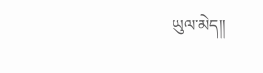ཡུལ་མེད།།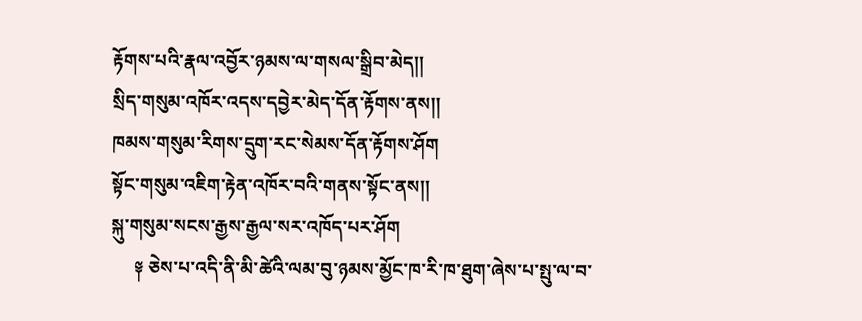རྟོགས་པའི་རྣལ་འབྱོར་ཉམས་ལ་གསལ་སྒྲིབ་མེད།།
སྲིད་གསུམ་འཁོར་འདས་དབྱེར་མེད་དོན་རྟོགས་ནས།།
ཁམས་གསུམ་རིགས་དྲུག་རང་སེམས་དོན་རྟོགས་ཤོག
སྟོང་གསུམ་འཇིག་རྟེན་འཁོར་བའི་གནས་སྟོང་ནས།།
སྐུ་གསུམ་སངས་རྒྱས་རྒྱལ་སར་འཁོད་པར་ཤོག
     ༈ ཅེས་པ་འདི་ནི་མི་ཚེའི་ལམ་བུ་ཉམས་མྱོང་ཁ་རི་ཁ་ཐུག་ཞེས་པ་སྤུ་ལ་བ་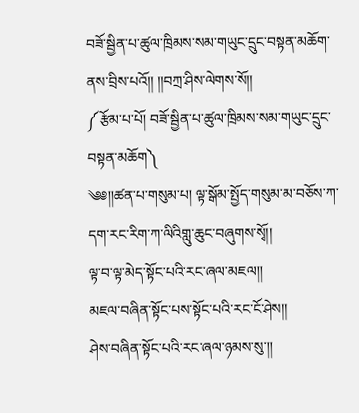བཟོ་སྦྱིན་པ་ཚུལ་ཁྲིམས་སམ་གཡུང་དྲུང་བསྟན་མཆོག་ནས་བྲིས་པའོ།། །།བཀྲ་ཤིས་ལེགས་སོ།།
༼རྩོམ་པ་པོ། བཟོ་སྦྱིན་པ་ཚུལ་ཁྲིམས་སམ་གཡུང་དྲུང་བསྟན་མཆོག༽
༄༅།།ཚན་པ་གསུམ་པ། ལྟ་སྒོམ་སྤྱོད་གསུམ་མ་བཅོས་ཀ་དག་རང་རིག་ཀ་ལིའིགླུ་ཆུང་བཞུགས་སྭོ།།
ལྟ་བ་ལྟ་མེད་སྟོང་པའི་རང་ཞལ་མཇལ།།
མཇལ་བཞིན་སྟོང་པས་སྟོང་པའི་རང་ངོ་ཤེས།།
ཤེས་བཞིན་སྟོང་པའི་རང་ཞལ་ཉམས་སུ་།།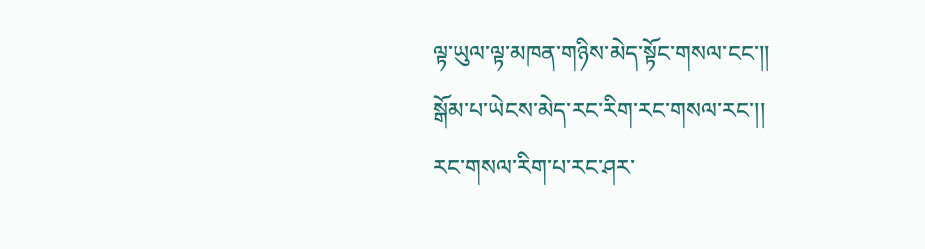ལྟ་ཡུལ་ལྟ་མཁན་གཉིས་མེད་སྟོང་གསལ་ངང་།།
སྒོམ་པ་ཡེངས་མེད་རང་རིག་རང་གསལ་རང་།།
རང་གསལ་རིག་པ་རང་ཤར་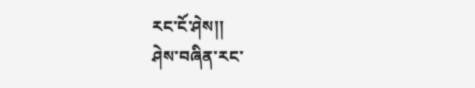རང་ངོ་ཤེས།།
ཤེས་བཞིན་རང་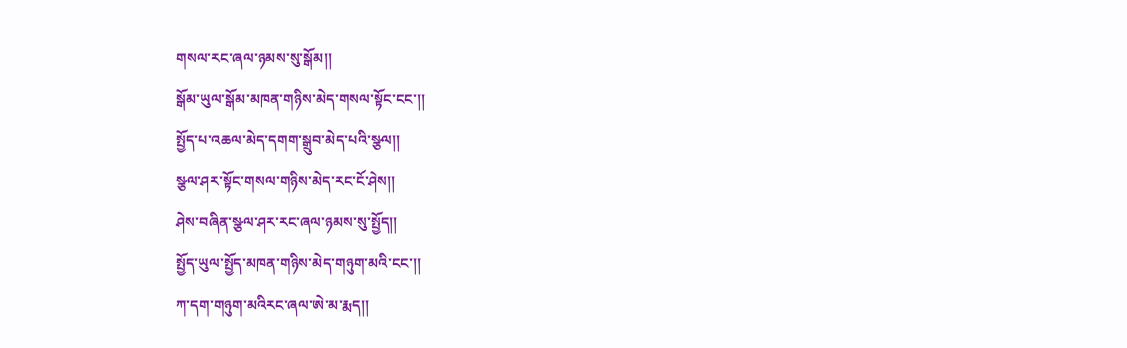གསལ་རང་ཞལ་ཉམས་སུ་སྒོམ།།
སྒོམ་ཡུལ་སྒོམ་མཁན་གཉིས་མེད་གསལ་སྟོང་ངང་།།
སྤྱོད་པ་འཆལ་མེད་དགག་སྒྲུབ་མེད་པའི་སྩལ།།
སྩལ་ཤར་སྟོང་གསལ་གཉིས་མེད་རང་ངོ་ཤེས།།
ཤེས་བཞིན་སྩལ་ཤར་རང་ཞལ་ཉམས་སུ་སྤྱོད།།
སྤྱོད་ཡུལ་སྤྱོད་མཁན་གཉིས་མེད་གཉུག་མའི་ངང་།།
ཀ་དག་གཉུག་མའིརང་ཞལ་ཨེ་མ་རྨད།།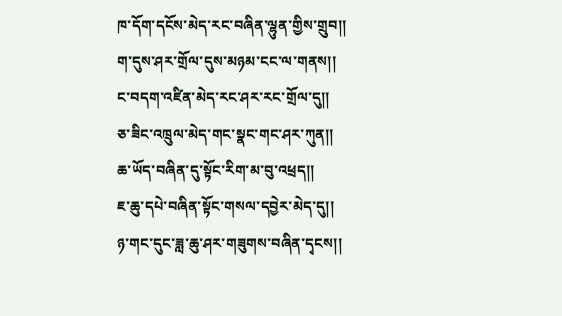ཁ་དོག་དངོས་མེད་རང་བཞིན་ལྷུན་གྱིས་གྲུབ།།
ག་དུས་ཤར་གྲོལ་དུས་མཉམ་ངང་ལ་གནས།།
ང་བདག་འཛིན་མེད་རང་ཤར་རང་གྲོལ་དུ།།
ཅ་ཟིང་འཁྲུལ་མེད་གང་སྣང་གང་ཤར་ཀུན།།
ཆ་ཡོད་བཞིན་དུ་སྟོང་རིག་མ་བུ་འཕྲད།།
ཇ་ཆུ་དཔེ་བཞིན་སྟོང་གསལ་དབྱེར་མེད་དུ།།
ཉ་གང་དུང་ཟླ་ཆུ་ཤར་གཟུགས་བཞིན་དྭངས།།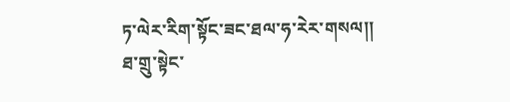ཏ་ལེར་རིག་སྟོང་ཟང་ཐལ་ཧ་རེར་གསལ།།
ཐ་གྲུ་སྟེང་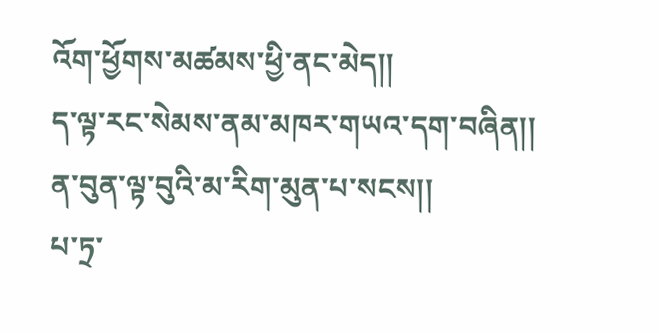འོག་ཕྱོགས་མཚམས་ཕྱི་ནང་མེད།།
ད་ལྟ་རང་སེམས་ནམ་མཁར་གཡའ་དག་བཞིན།།
ན་བུན་ལྟ་བུའི་མ་རིག་མུན་པ་སངས།།
པ་ཏྲ་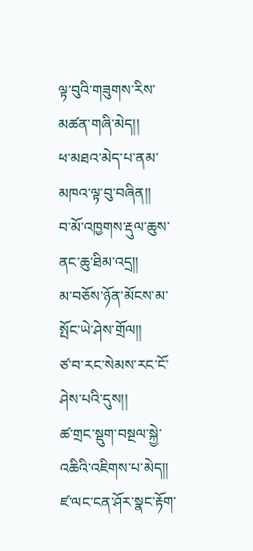ལྟ་བུའི་གཟུགས་རིས་མཚན་གཞི་མེད།།
ཕ་མཐའ་མེད་པ་ནམ་མཁའ་ལྟ་བུ་བཞིན།།
བ་མོ་འཁྱགས་རྡུལ་ཆུས་ནང་ཆུ་ཐིམ་འདྲ།།
མ་བཅོས་ཉོན་མོངས་མ་སྤོང་ཡེ་ཤེས་གྲོལ།།
ཙ་བ་རང་སེམས་རང་ངོ་ཤེས་པའི་དུས།།
ཚ་གྲང་སྡུག་བསྔལ་སྐྱེ་འཆིའི་འཇིགས་པ་མེད།།
ཛ་ལང་ངན་ཤོར་སྣང་རྟོག་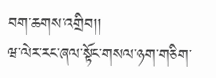བག་ཆགས་འགྲིབ།།
ཝ་ལེར་རང་ཞལ་སྟོང་གསལ་ཉག་གཅིག་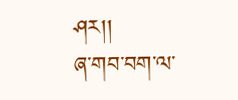ཤར།།
ཞ་གབ་བག་ལ་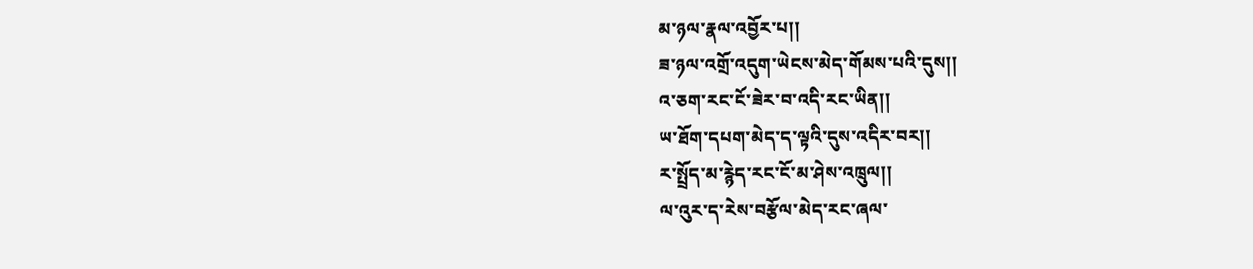མ་ཉལ་རྣལ་འབྱོར་པ།།
ཟ་ཉལ་འགྲོ་འདུག་ཡེངས་མེད་གོམས་པའི་དུས།།
འ་ཅག་རང་ངོ་ཟེར་བ་འདི་རང་ཡིན།།
ཡ་ཐོག་དཔག་མེད་ད་ལྟའི་དུས་འདིར་བར།།
ར་སྤྲོད་མ་རྙེད་རང་ངོ་མ་ཤེས་འཁྲུལ།།
ལ་འུར་ད་རེས་བརྩོལ་མེད་རང་ཞལ་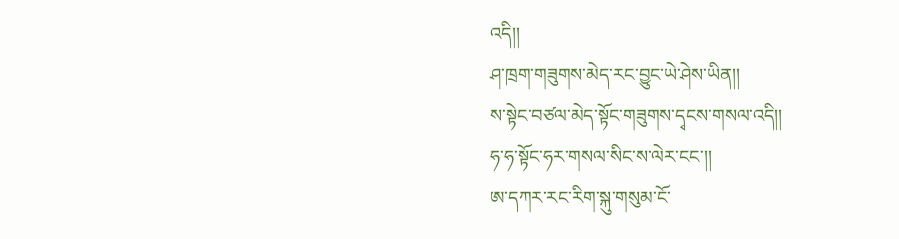འདི།།
ཤ་ཁྲག་གཟུགས་མེད་རང་བྱུང་ཡེ་ཤེས་ཡིན།།
ས་སྟེང་བཙལ་མེད་སྟོང་གཟུགས་དྭངས་གསལ་འདི།།
ཧ་ཧ་སྟོང་ཧར་གསལ་སིང་ས་ལེར་ངང་།།
ཨ་དཀར་རང་རིག་སྐུ་གསུམ་ངོ་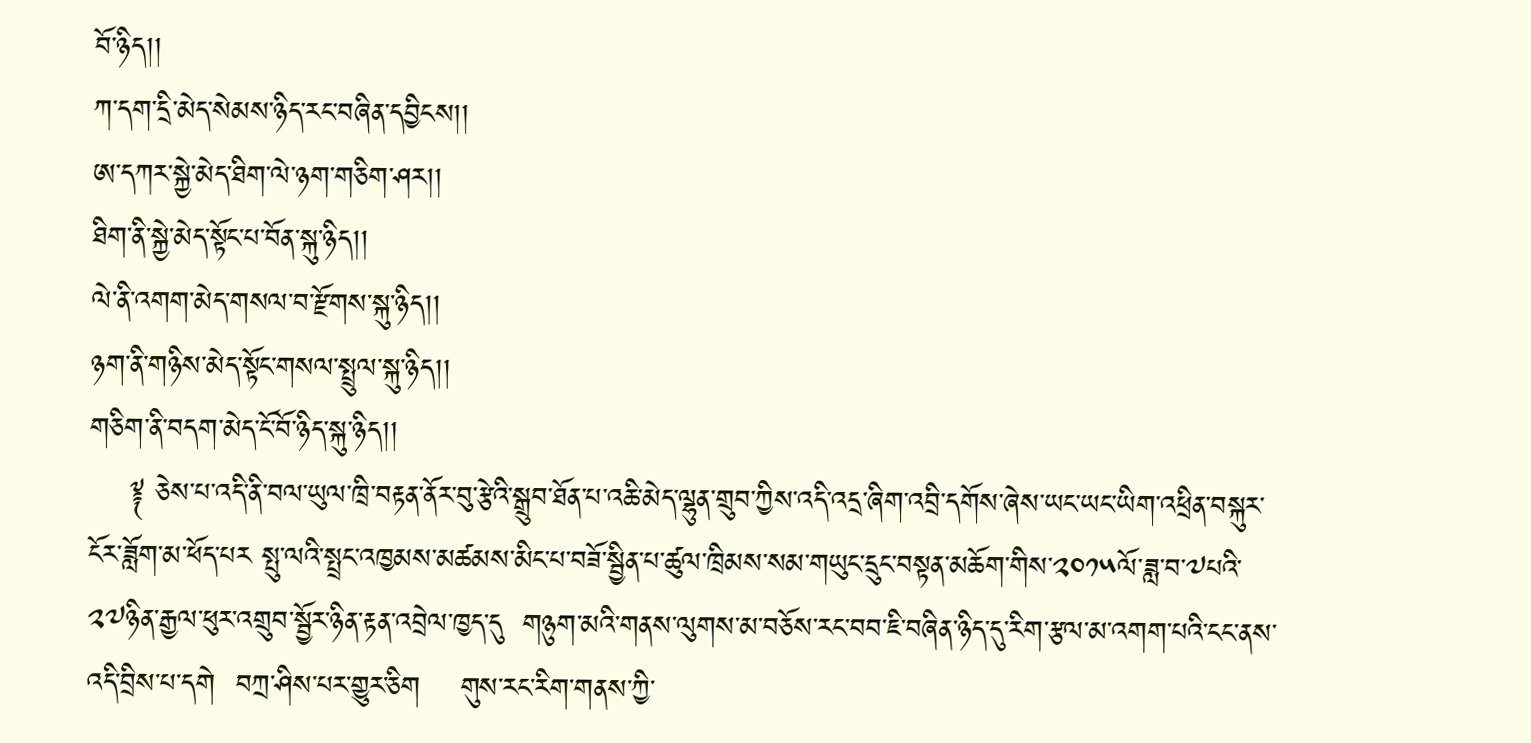བོ་ཉིད།།
ཀ་དག་དྲི་མེད་སེམས་ཉིད་རང་བཞིན་དབྱིངས།།
ཨ་དཀར་སྐྱེ་མེད་ཐིག་ལེ་ཉག་གཅིག་ཤར།།
ཐིག་ནི་སྐྱེ་མེད་སྟོང་པ་བོན་སྐུ་ཉིད།།
ལེ་ནི་འགག་མེད་གསལ་བ་རྫོགས་སྐུ་ཉིད།།
ཉག་ནི་གཉིས་མེད་སྟོང་གསལ་སྤྲུལ་སྐུ་ཉིད།།
གཅིག་ནི་བདག་མེད་ངོ་བོ་ཉིད་སྐུ་ཉིད།།
    ༈ ཅེས་པ་འདི་ནི་བལ་ཡུལ་ཁྲི་བརྟན་ནོར་བུ་རྩེའི་སྒྲུབ་ཐོན་པ་འཆི་མེད་ལྷུན་གྲུབ་ཀྱིས་འདི་འདྲ་ཞིག་འབྲི་དགོས་ཞེས་ཡང་ཡང་ཡིག་འཕྲིན་བསྐུར་ངོར་ཟློག་མ་ཕོད་པར སྤུ་ལའི་སྤྲང་འཁྱམས་མཚམས་མིང་པ་བཟོ་སྦྱིན་པ་ཚུལ་ཁྲིམས་སམ་གཡུང་དྲུང་བསྟན་མཆོག་གིས་༢༠༡༥ལོ་ཟླ་བ་༧པའི་༢༧ཉིན་རྒྱལ་ཕུར་འགྲུབ་སྦྱོར་ཉིན་རྟན་འབྲེལ་ཁྱད་དུ  གཉུག་མའི་གནས་ལུགས་མ་བཅོས་རང་བབ་ཇི་བཞིན་ཉིད་དུ་རིག་རྩལ་མ་འགག་པའི་ངང་ནས་འདི་བྲིས་པ་དགེ  བཀྲ་ཤིས་པར་གྱུར་ཅིག    གུས་རང་རིག་གནས་ཀྱི་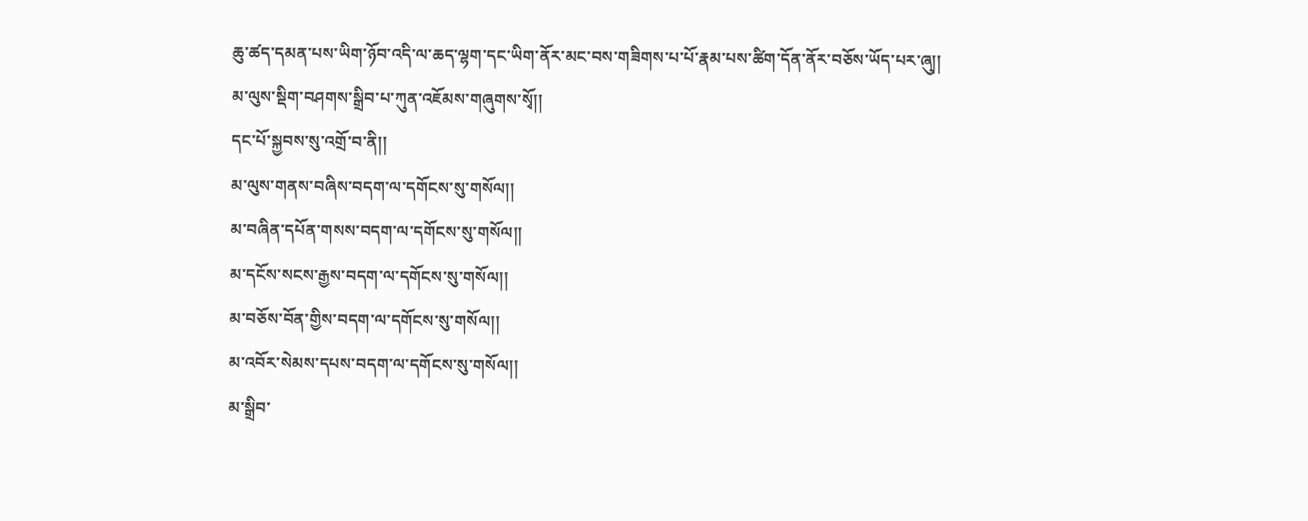ཆུ་ཚད་དམན་པས་ཡིག་ཉོབ་འདི་ལ་ཆད་ལྷག་དང་ཡིག་ནོར་མང་བས་གཟིགས་པ་པོ་རྣམ་པས་ཚིག་དོན་ནོར་བཅོས་ཡོད་པར་ཞུ།།
མ་ལུས་སྡིག་བཤགས་སྒྲིབ་པ་ཀུན་འཇོམས་གཞུགས་སྭོ།།
དང་པོ་སྐྱབས་སུ་འགྲོ་བ་ནི།།
མ་ལུས་གནས་བཞིས་བདག་ལ་དགོངས་སུ་གསོལ།།
མ་བཞིན་དཔོན་གསས་བདག་ལ་དགོངས་སུ་གསོལ།།
མ་དངོས་སངས་རྒྱས་བདག་ལ་དགོངས་སུ་གསོལ།།
མ་བཅོས་བོན་གྱིས་བདག་ལ་དགོངས་སུ་གསོལ།།
མ་འབོར་སེམས་དཔས་བདག་ལ་དགོངས་སུ་གསོལ།།
མ་སྒྲིབ་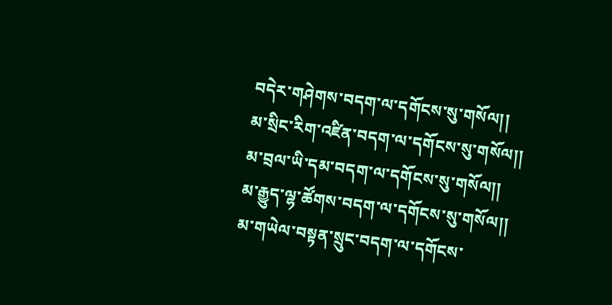བདེར་གཤེགས་བདག་ལ་དགོངས་སུ་གསོལ།།
མ་སྲིང་རིག་འཛིན་བདག་ལ་དགོངས་སུ་གསོལ།།
མ་བྲལ་ཡི་དམ་བདག་ལ་དགོངས་སུ་གསོལ།།
མ་རྒྱུད་ལྷ་ཚོགས་བདག་ལ་དགོངས་སུ་གསོལ།།
མ་གཡེལ་བསྟན་སྲུང་བདག་ལ་དགོངས་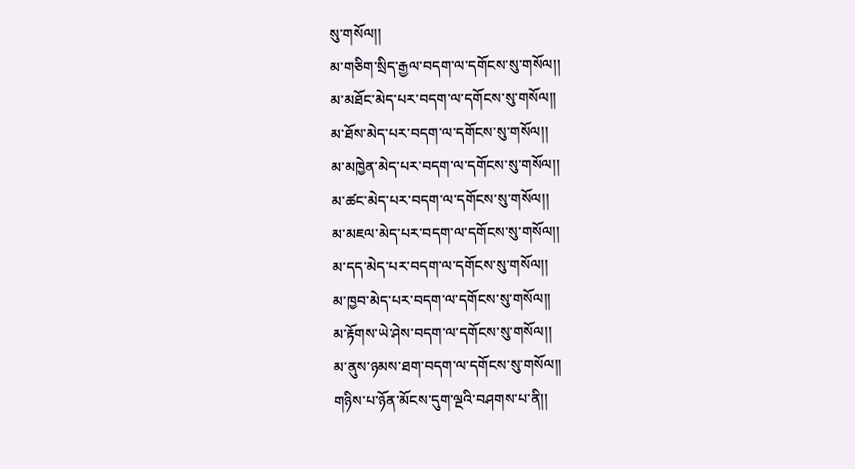སུ་གསོལ།།
མ་གཅིག་སྲིད་རྒྱལ་བདག་ལ་དགོངས་སུ་གསོལ།།
མ་མཐོང་མེད་པར་བདག་ལ་དགོངས་སུ་གསོལ།།
མ་ཐོས་མེད་པར་བདག་ལ་དགོངས་སུ་གསོལ།།
མ་མཁྱེན་མེད་པར་བདག་ལ་དགོངས་སུ་གསོལ།།
མ་ཚང་མེད་པར་བདག་ལ་དགོངས་སུ་གསོལ།།
མ་མཇལ་མེད་པར་བདག་ལ་དགོངས་སུ་གསོལ།།
མ་དད་མེད་པར་བདག་ལ་དགོངས་སུ་གསོལ།།
མ་ཁྱབ་མེད་པར་བདག་ལ་དགོངས་སུ་གསོལ།།
མ་རྟོགས་ཡེ་ཤེས་བདག་ལ་དགོངས་སུ་གསོལ།།
མ་ནུས་ཉམས་ཐག་བདག་ལ་དགོངས་སུ་གསོལ།།
གཉིས་པ་ཉོན་མོངས་དུག་ལྔའི་བཤགས་པ་ནི།།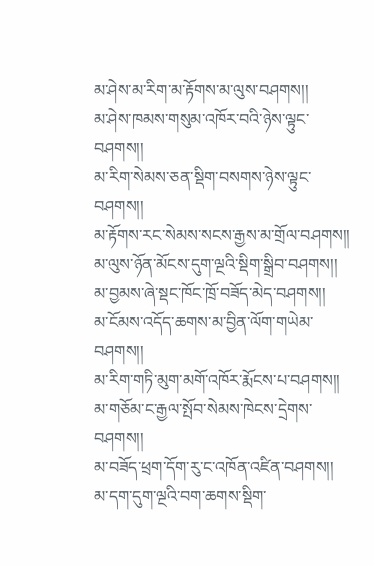མ་ཤེས་མ་རིག་མ་རྟོགས་མ་ལུས་བཤགས།།
མ་ཤེས་ཁམས་གསུམ་འཁོར་བའི་ཉེས་ལྟུང་བཤགས།།
མ་རིག་སེམས་ཅན་སྡིག་བསགས་ཉེས་ལྟུང་བཤགས།།
མ་རྟོགས་རང་སེམས་སངས་རྒྱས་མ་གྲོལ་བཤགས།།
མ་ལུས་ཉོན་མོངས་དུག་ལྔའི་སྡིག་སྒྲིབ་བཤགས།།
མ་བྱམས་ཞེ་སྡང་ཁོང་ཁྲོ་བཟོད་མེད་བཤགས།།
མ་ངོམས་འདོད་ཆགས་མ་བྱིན་ལོག་གཡེམ་བཤགས།།
མ་རིག་གཏི་མུག་མགོ་འཁོར་རྨོངས་པ་བཤགས།།
མ་གཅོམ་ང་རྒྱལ་སྤོབ་སེམས་ཁེངས་དྲེགས་བཤགས།།
མ་བཟོད་ཕྲག་དོག་རུ་ང་འཁོན་འཛིན་བཤགས།།
མ་དག་དུག་ལྔའི་བག་ཆགས་སྡིག་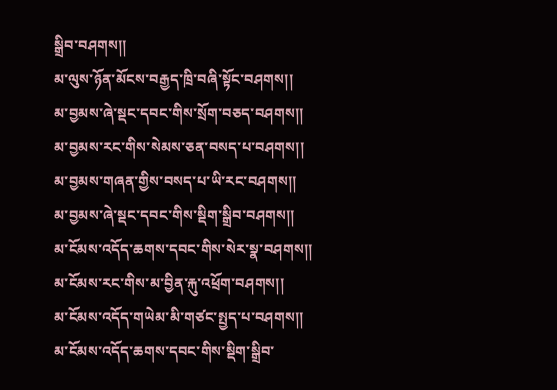སྒྲིབ་བཤགས།།
མ་ལུས་ཉོན་མོངས་བརྒྱད་ཁྲི་བཞི་སྟོང་བཤགས།།
མ་བྱམས་ཞེ་སྡང་དབང་གིས་སྲོག་བཅད་བཤགས།།
མ་བྱམས་རང་གིས་སེམས་ཅན་བསད་པ་བཤགས།།
མ་བྱམས་གཞན་གྱིས་བསད་པ་ཡི་རང་བཤགས།།
མ་བྱམས་ཞེ་སྡང་དབང་གིས་སྡིག་སྒྲིབ་བཤགས།།
མ་ངོམས་འདོད་ཆགས་དབང་གིས་སེར་སྣ་བཤགས།།
མ་ངོམས་རང་གིས་མ་བྱིན་རྐུ་འཕྲོག་བཤགས།།
མ་ངོམས་འདོད་གཡེམ་མི་གཙང་སྤྱད་པ་བཤགས།།
མ་ངོམས་འདོད་ཆགས་དབང་གིས་སྡིག་སྒྲིབ་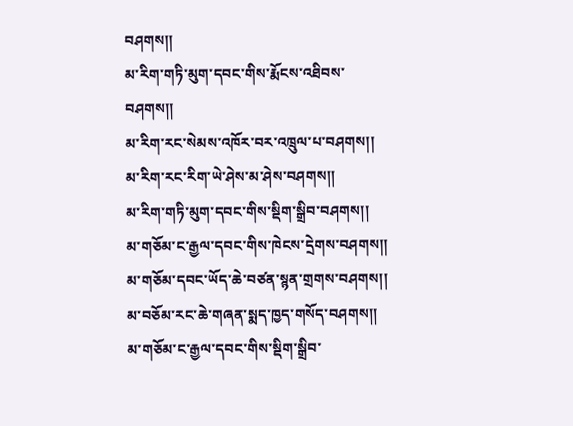བཤགས།།
མ་རིག་གཏི་མུག་དབང་གིས་རྨོངས་འཐིབས་བཤགས།།
མ་རིག་རང་སེམས་འཁོར་བར་འཁྲུལ་པ་བཤགས།།
མ་རིག་རང་རིག་ཡེ་ཤེས་མ་ཤེས་བཤགས།།
མ་རིག་གཏི་མུག་དབང་གིས་སྡིག་སྒྲིབ་བཤགས།།
མ་གཅོམ་ང་རྒྱལ་དབང་གིས་ཁེངས་དྲེགས་བཤགས།།
མ་གཅོམ་དབང་ཡོད་ཆེ་བཙན་སྙན་གྲགས་བཤགས།།
མ་བཅོམ་རང་ཆེ་གཞན་སྨད་ཁྱད་གསོད་བཤགས།།
མ་གཅོམ་ང་རྒྱལ་དབང་གིས་སྡིག་སྒྲིབ་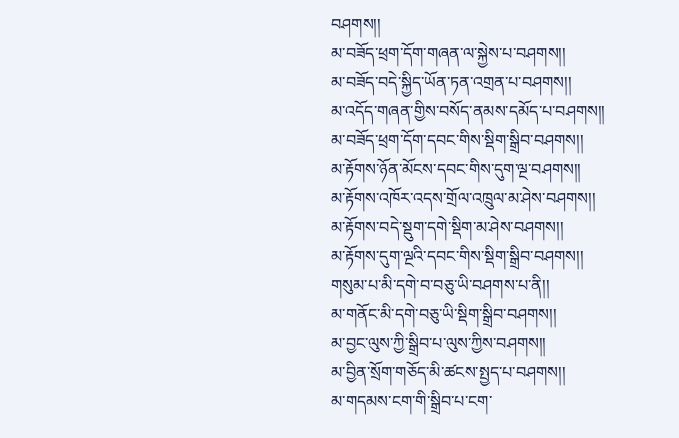བཤགས།།
མ་བཟོད་ཕྲག་དོག་གཞན་ལ་སྐྱེས་པ་བཤགས།།
མ་བཟོད་བདེ་སྐྱིད་ཡོན་ཏན་འགྲན་པ་བཤགས།།
མ་འདོད་གཞན་གྱིས་བསོད་ནམས་དམོད་པ་བཤགས།།
མ་བཟོད་ཕྲག་དོག་དབང་གིས་སྡིག་སྒྲིབ་བཤགས།།
མ་རྟོགས་ཉོན་མོངས་དབང་གིས་དུག་ལྔ་བཤགས།།
མ་རྟོགས་འཁོར་འདས་གྲོལ་འཁྲུལ་མ་ཤེས་བཤགས།།
མ་རྟོགས་བདེ་སྡུག་དགེ་སྡིག་མ་ཤེས་བཤགས།།
མ་རྟོགས་དུག་ལྔའི་དབང་གིས་སྡིག་སྒྲིབ་བཤགས།།
གསུམ་པ་མི་དགེ་བ་བཅུ་ཡི་བཤགས་པ་ནི།།
མ་གནོང་མི་དགེ་བཅུ་ཡི་སྡིག་སྒྲིབ་བཤགས།།
མ་བྱང་ལུས་ཀྱི་སྒྲིབ་པ་ལུས་ཀྱིས་བཤགས།།
མ་བྱིན་སྲོག་གཅོད་མི་ཚངས་སྤྱད་པ་བཤགས།།
མ་གདམས་ངག་གི་སྒྲིབ་པ་ངག་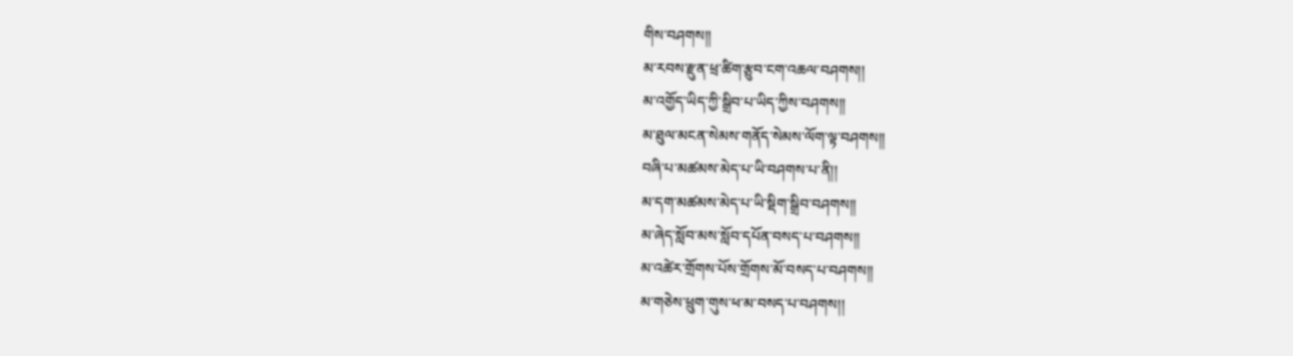གིས་བཤགས།།
མ་རབས་རྫུན་ཕྲ་ཚིག་རྩུབ་ངག་འཆལ་བཤགས།།
མ་འགྱོད་ཡིད་ཀྱི་སྒྲིབ་པ་ཡིད་ཀྱིས་བཤགས།།
མ་ཐུལ་མངན་སེམས་གནོད་སེམས་ལོག་ལྟ་བཤགས།།
བཞི་པ་མཚམས་མེད་པ་ཡི་བཤགས་པ་ནི།།
མ་དག་མཚམས་མེད་པ་ཡི་སྡིག་སྒྲིབ་བཤགས།།
མ་ཞེད་སློབ་མས་སློབ་དཔོན་བསད་པ་བཤགས།།
མ་འཚེར་གྲོགས་པོས་གྲོགས་མོ་བསད་པ་བཤགས།།
མ་གཅེས་ཕྲུག་གུས་ཕ་མ་བསད་པ་བཤགས།།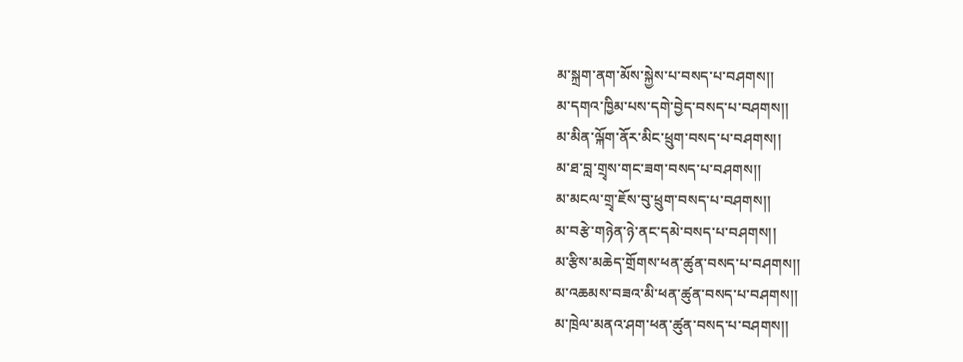མ་སྐྲག་ནག་མོས་སྐྱེས་པ་བསད་པ་བཤགས།།
མ་དགའ་ཁྱིམ་པས་དགེ་བྱེད་བསད་པ་བཤགས།།
མ་མིན་ལྐོག་ནོར་མིང་ཕྲུག་བསད་པ་བཤགས།།
མ་ཐ་བླ་གྲྭས་གང་ཟག་བསད་པ་བཤགས།།
མ་མངལ་གྲྭ་ཇོས་བུ་ཕྲུག་བསད་པ་བཤགས།།
མ་བརྩེ་གཉེན་ཉེ་ནང་དམེ་བསད་པ་བཤགས།།
མ་རྩིས་མཆེད་གྲོགས་ཕན་ཚུན་བསད་པ་བཤགས།།
མ་འཆམས་བཟའ་མི་ཕན་ཚུན་བསད་པ་བཤགས།།
མ་ཁྲེལ་མནའ་ཤག་ཕན་ཚུན་བསད་པ་བཤགས།།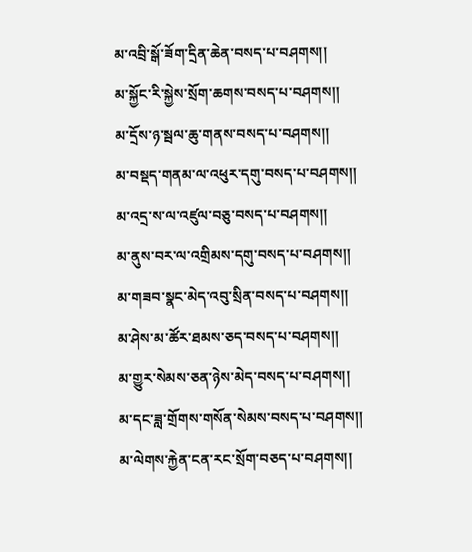མ་འབྲི་སྒོ་ཟོག་དྲིན་ཆེན་བསད་པ་བཤགས།།
མ་སྐྱོང་རི་སྐྱེས་སྲོག་ཆགས་བསད་པ་བཤགས།།
མ་དྲོས་ཉ་སྦལ་ཆུ་གནས་བསད་པ་བཤགས།།
མ་བསྡད་གནམ་ལ་འཕུར་དགུ་བསད་པ་བཤགས།།
མ་འདྲ་ས་ལ་འཛུལ་བཅུ་བསད་པ་བཤགས།།
མ་ནུས་བར་ལ་འགྲིམས་དགུ་བསད་པ་བཤགས།།
མ་གཟབ་སྣང་མེད་འབུ་སྲིན་བསད་པ་བཤགས།།
མ་ཤེས་མ་ཚོར་ཐམས་ཅད་བསད་པ་བཤགས།།
མ་གྱུར་སེམས་ཅན་ཉེས་མེད་བསད་པ་བཤགས།།
མ་དང་ཟླ་གྲོགས་གསོན་སེམས་བསད་པ་བཤགས།།
མ་ལེགས་རྐྱེན་ངན་རང་སྲོག་བཅད་པ་བཤགས།།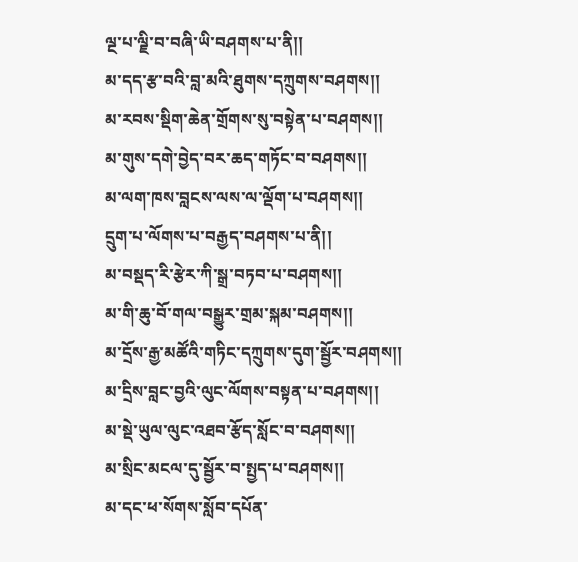ལྔ་པ་ལྗི་བ་བཞི་ཡི་བཤགས་པ་ནི།།
མ་དད་རྩ་བའི་བླ་མའི་ཐུགས་དཀྲུགས་བཤགས།།
མ་རབས་སྡིག་ཆེན་གྲོགས་སུ་བསྟེན་པ་བཤགས།།
མ་གུས་དགེ་བྱེད་བར་ཆད་གཏོང་བ་བཤགས།།
མ་ལག་ཁས་བླངས་ལས་ལ་ལྡོག་པ་བཤགས།།
དྲུག་པ་ལོགས་པ་བརྒྱད་བཤགས་པ་ནི།།
མ་བསྡད་རི་རྩེར་ཀི་སྒྲ་བཏབ་པ་བཤགས།།
མ་གི་ཆུ་བོ་གལ་བསྒྱུར་གྲམ་སྐམ་བཤགས།།
མ་དྲོས་རྒྱ་མཚོའི་གཏིང་དཀྲུགས་དུག་སྦྱོར་བཤགས།།
མ་དྲིས་བླང་བྱའི་ལུང་ལོགས་བསྟན་པ་བཤགས།།
མ་སྡེ་ཡུལ་ལུང་འཐབ་རྩོད་སློང་བ་བཤགས།།
མ་སྲིང་མངལ་དུ་སྦྱོར་བ་སྤྱད་པ་བཤགས།།
མ་དང་ཕ་སོགས་སློབ་དཔོན་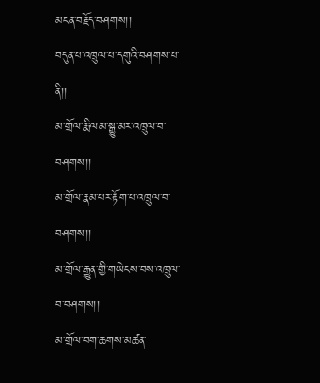མངན་བརྗོད་བཤགས།།
བདུན་པ་འཁྲུལ་པ་དགུའི་བཤགས་པ་ནི།།
མ་གྲོལ་རྨི་ལམ་སྒྱུ་མར་འཁྲུལ་བ་བཤགས།།
མ་གྲོལ་རྣམ་པར་རྟོག་པ་འཁྲུལ་བ་བཤགས།།
མ་གྲོལ་རྒྱུན་གྱི་གཡེངས་བས་འཁྲུལ་བ་བཤགས།།
མ་གྲོལ་བག་ཆགས་མཚན་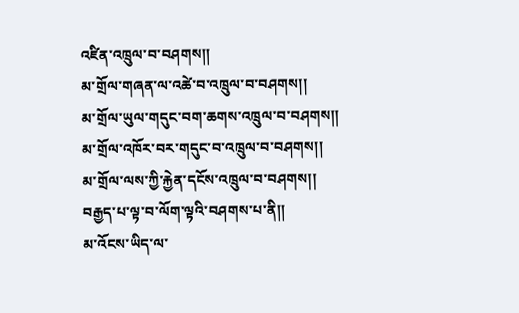འཛིན་འཁྲུལ་བ་བཤགས།།
མ་གྲོལ་གཞན་ལ་འཚེ་བ་འཁྲུལ་བ་བཤགས།།
མ་གྲོལ་ཡུལ་གདུང་བག་ཆགས་འཁྲུལ་བ་བཤགས།།
མ་གྲོལ་འཁོར་བར་གདུང་བ་འཁྲུལ་བ་བཤགས།།
མ་གྲོལ་ལས་ཀྱི་རྐྱེན་དངོས་འཁྲུལ་བ་བཤགས།།
བརྒྱད་པ་ལྟ་བ་ལོག་ལྟའི་བཤགས་པ་ནི།།
མ་འོངས་ཡིད་ལ་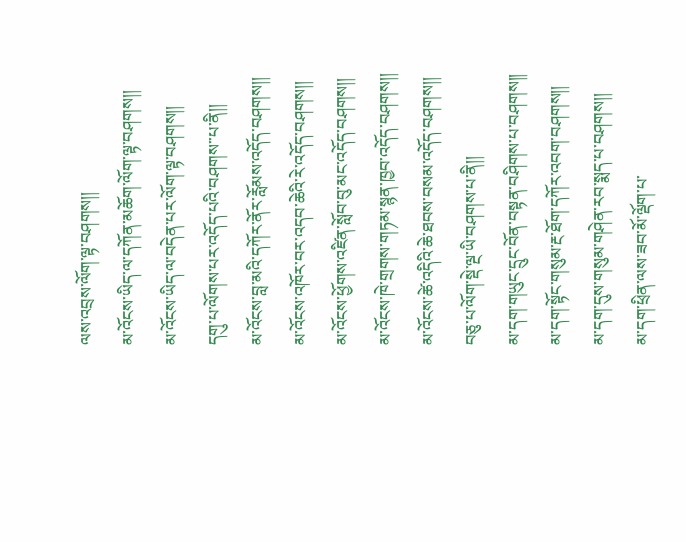ལས་འབྲས་ལོག་ལྟ་བཤགས།།
མ་འོངས་ཡིད་ལ་དཀོན་མཆོག་ལོག་ལྟ་བཤགས།།
མ་འོངས་ཡིད་ལ་བདེན་པར་ལོག་ལྟ་བཤགས།།
དགུ་པ་ལོགས་པར་འདོད་པའི་བཤགས་་པ་ནི།།
མ་འོངས་བླ་མའི་དཀོར་ནོར་རློམས་འདོད་བཤགས།།
མ་འོངས་འཁོར་བར་འདབ་ཆེའི་རེ་འདོད་བཤགས།།
མ་འོངས་ཕྱོགས་འཛིན་སློབ་བུ་མང་འདོད་བཤགས།།
མ་འོངས་ཁེ་གྲགས་གཏམ་སྙན་ཁྱབ་འདོད་བཤགས།།
མ་འོངས་ཚེ་འདིའི་ཆེ་ཐབས་བསམ་འདོད་བཤགས།།
བཅུ་པ་ལོག་སྡེ་ལྔ་ཡི་བཤགས་པ་ནི།།
མ་དག་གཡུང་དྲུང་བོན་བསྟན་བཤིགས་པ་བཤགས།།
མ་དག་སྟོང་གསུམ་རྔ་ཐོག་དཀོར་འབག་བཤགས།།
མ་དག་དུས་གསུམ་གཤེན་རབ་སྨད་པ་བཤགས།།
མ་དག་ཕྲིན་ལས་ཟབ་མོ་ལྡོག་པ་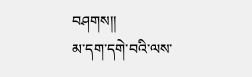བཤགས།།
མ་དག་དགེ་བའི་ལས་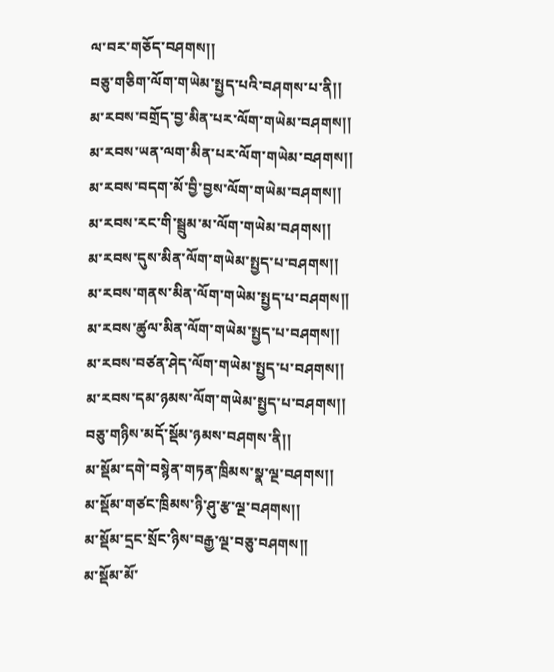ལ་བར་གཅོད་བཤགས།།
བཅུ་གཅིག་ལོག་གཡེམ་སྤྱད་པའི་བཤགས་པ་ནི།།
མ་རབས་བགྲོད་བྱ་མིན་པར་ལོག་གཡེམ་བཤགས།།
མ་རབས་ཡན་ལག་མིན་པར་ལོག་གཡེམ་བཤགས།།
མ་རབས་བདག་མོ་བྱི་བྱས་ལོག་གཡེམ་བཤགས།།
མ་རབས་རང་གི་སྦྲུམ་མ་ལོག་གཡེམ་བཤགས།།
མ་རབས་དུས་མིན་ལོག་གཡེམ་སྤྱད་པ་བཤགས།།
མ་རབས་གནས་མིན་ལོག་གཡེམ་སྤྱད་པ་བཤགས།།
མ་རབས་ཚུལ་མིན་ལོག་གཡེམ་སྤྱད་པ་བཤགས།།
མ་རབས་བཙན་ཤེད་ལོག་གཡེམ་སྤྱད་པ་བཤགས།།
མ་རབས་དམ་ཉམས་ལོག་གཡེམ་སྤྱད་པ་བཤགས།།
བཅུ་གཉིས་མདོ་སྡོམ་ཉམས་བཤགས་ནི།།
མ་སྡོམ་དགེ་བསྙེན་གཏན་ཁྲིམས་སྣ་ལྔ་བཤགས།།
མ་སྡོམ་གཙང་ཁྲིམས་ཉི་ཤུ་རྩ་ལྔ་བཤགས།།
མ་སྡོམ་དྲང་སྲོང་ཉིས་བརྒྱ་ལྔ་བཅུ་བཤགས།།
མ་སྡོམ་མོ་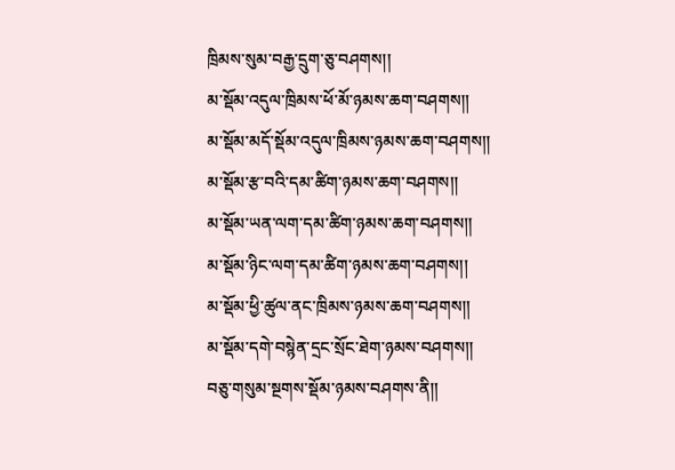ཁྲིམས་སུམ་བརྒྱ་དྲུག་ཅུ་བཤགས།།
མ་སྡོམ་འདུལ་ཁྲིམས་ཕོ་མོ་ཉམས་ཆག་བཤགས།།
མ་སྡོམ་མདོ་སྡོམ་འདུལ་ཁྲིམས་ཉམས་ཆག་བཤགས།།
མ་སྡོམ་རྩ་བའི་དམ་ཚིག་ཉམས་ཆག་བཤགས།།
མ་སྡོམ་ཡན་ལག་དམ་ཚིག་ཉམས་ཆག་བཤགས།།
མ་སྡོམ་ཉིང་ལག་དམ་ཚིག་ཉམས་ཆག་བཤགས།།
མ་སྡོམ་ཕྱི་ཚུལ་ནང་ཁྲིམས་ཉམས་ཆག་བཤགས།།
མ་སྡོམ་དགེ་བསྙེན་དྲང་སྲོང་ཐེག་ཉམས་བཤགས།།
བཅུ་གསུམ་སྔགས་སྡོམ་ཉམས་བཤགས་ནི།།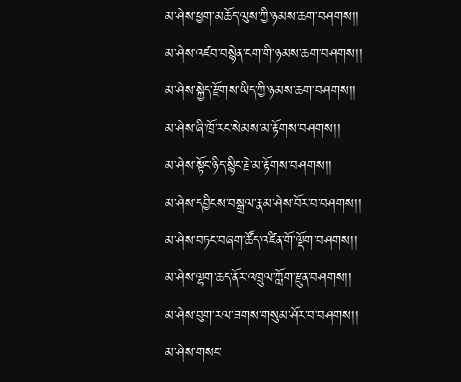མ་ཤེས་ཕྱག་མཆོད་ལུས་ཀྱི་ཉམས་ཆག་བཤགས།།
མ་ཤེས་འཛབ་བསྙེན་ངག་གི་ཉམས་ཆག་བཤགས།།
མ་ཤེས་སྐྱེད་རྫོགས་ཡིད་ཀྱི་ཉམས་ཆག་བཤགས།།
མ་ཤེས་ཞི་ཁྲོ་རང་སེམས་མ་རྟོགས་བཤགས།།
མ་ཤེས་སྟོང་ཉིད་སྙིང་རྗེ་མ་རྟོགས་བཤགས།།
མ་ཤེས་དབྱིངས་བསྒྲལ་རྣམ་ཤེས་བོར་བ་བཤགས།།
མ་ཤེས་བཏང་བཞག་ཚོད་འཛིན་གོ་ལྡོག་བཤགས།།
མ་ཤེས་ལྷག་ཆད་ནོར་འཁྲུལ་ཀློག་རྫུན་བཤགས།།
མ་ཤེས་བུག་རལ་ཟགས་གསུམ་ཤོར་བ་བཤགས།།
མ་ཤེས་གསང་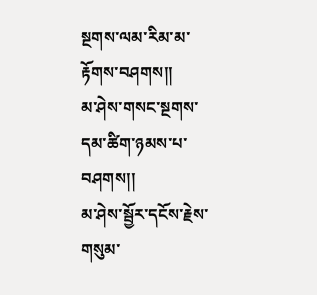སྔགས་ལམ་རིམ་མ་རྟོགས་བཤགས།།
མ་ཤེས་གསང་སྔགས་དམ་ཚིག་ཉམས་པ་བཤགས།།
མ་ཤེས་སྦྱོར་དངོས་རྗེས་གསུམ་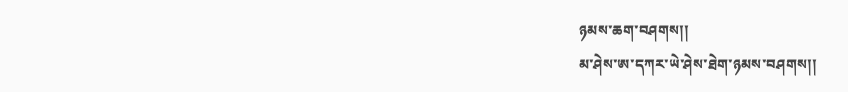ཉམས་ཆག་བཤགས།།
མ་ཤེས་ཨ་དཀར་ཡེ་ཤེས་ཐེག་ཉམས་བཤགས།།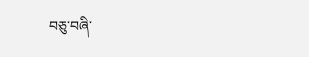བཅུ་བཞི་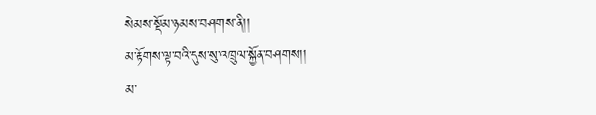སེམས་སྡོམ་ཉམས་བཤགས་ནི།།
མ་རྟོགས་ལྟ་བའི་དུས་སུ་འཁྲུལ་སྐྱོན་བཤགས།།
མ་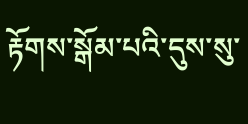རྟོགས་སྒོམ་པའི་དུས་སུ་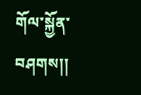གོལ་སྐྱོན་བཤགས།།